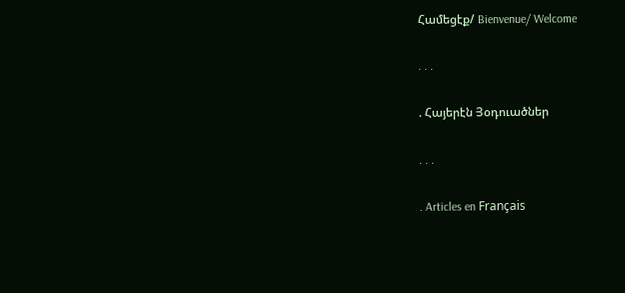Համեցէք/ Bienvenue/ Welcome

. . .

. Հայերէն Յօդուածներ

. . .

. Articles en Français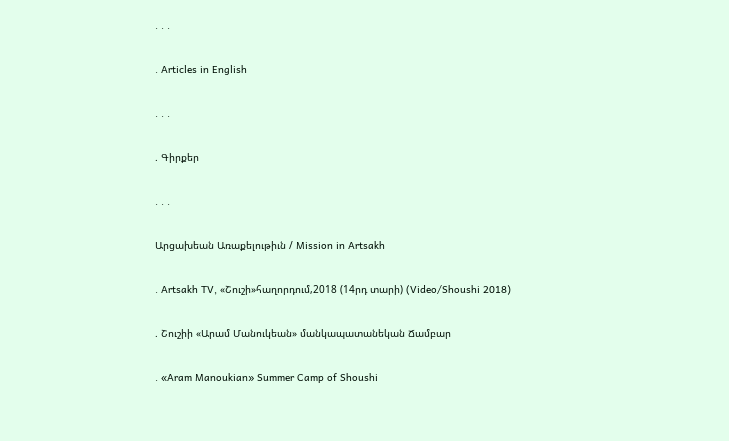. . .

. Articles in English

. . .

. Գիրքեր

. . .

Արցախեան Առաքելութիւն / Mission in Artsakh

. Artsakh TV, «Շուշի»հաղորդում,2018 (14րդ տարի) (Video/Shoushi 2018)

. Շուշիի «Արամ Մանուկեան» մանկապատանեկան Ճամբար

. «Aram Manoukian» Summer Camp of Shoushi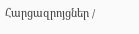Հարցազրոյցներ /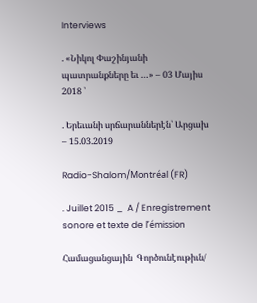Interviews

. «Նիկոլ Փաշինյանի պատրանքները եւ …» – 03 Մայիս 2018 ՝

. Երեւանի սրճարաններէն՝ Արցախ – 15.03.2019

Radio-Shalom/Montréal (FR)

. Juillet 2015 _  A / Enregistrement sonore et texte de l’émission

Համացանցային  Գործունէութիւն/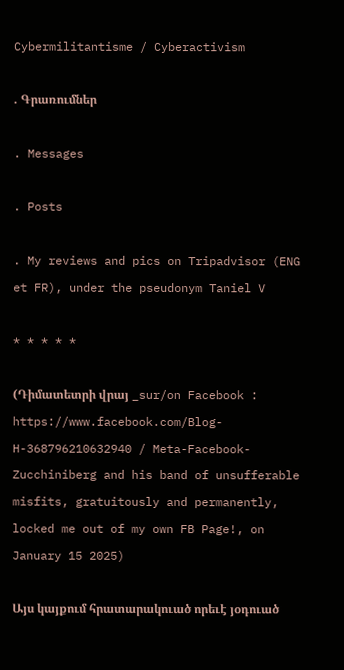Cybermilitantisme / Cyberactivism

. Գրառումներ

. Messages

. Posts

. My reviews and pics on Tripadvisor (ENG et FR), under the pseudonym Taniel V

* * * * *

(Դիմատետրի վրայ _sur/on Facebook : https://www.facebook.com/Blog-H-368796210632940 / Meta-Facebook-Zucchiniberg and his band of unsufferable misfits, gratuitously and permanently, locked me out of my own FB Page!, on January 15 2025)

Այս կայքում հրատարակուած որեւէ յօդուած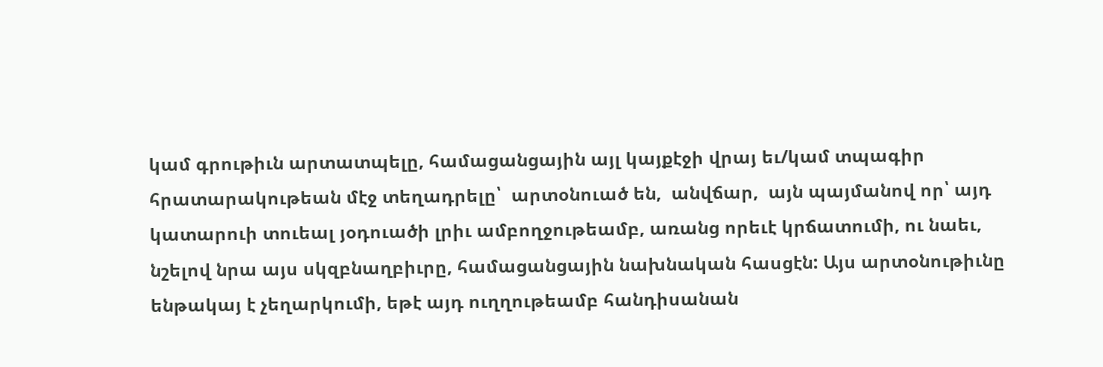կամ գրութիւն արտատպելը, համացանցային այլ կայքէջի վրայ եւ/կամ տպագիր հրատարակութեան մէջ տեղադրելը՝  արտօնուած են,  անվճար,  այն պայմանով որ՝ այդ կատարուի տուեալ յօդուածի լրիւ ամբողջութեամբ, առանց որեւէ կրճատումի, ու նաեւ, նշելով նրա այս սկզբնաղբիւրը, համացանցային նախնական հասցէն: Այս արտօնութիւնը ենթակայ է չեղարկումի, եթէ այդ ուղղութեամբ հանդիսանան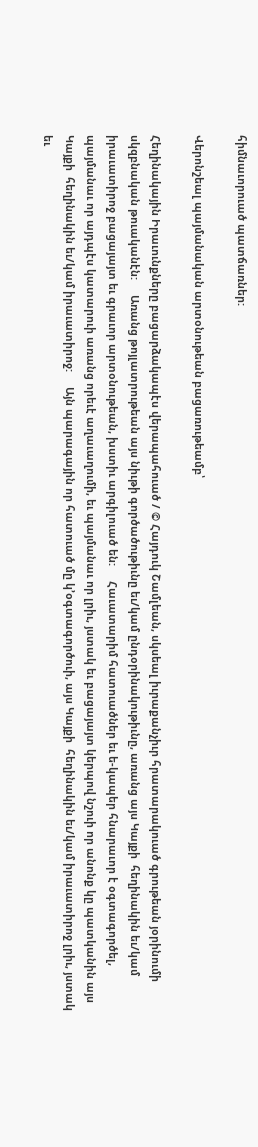հիմնաւորուած պատճառներ:

Վերոնշեալ պայմանական արտօնութեան բացառութեամբ՝

Հեղինակային Իրաւունքները բացարձակապէս վերապահուած / © Հայդուկ Շամլեան, սկսեալ իւրաքանչիւր հրատարակուած գրութեան յօրինումի սկզբնական թուականէն:     Առանց թոյլատրութեան այս նիւթի գործածութիւնը եւ/կամ ընդօրինակութիւնը, առանց այս Կայքի  հեղինակին եւ/կամ իրաւատիրոջ բացայայտ եւ գրաւոր արտօնութեան, խստիւ արգիլուած են:     Հաւատարիմ հատուածներ եւ ե-կապեր հնարաւոր է օգտագործել, պայմանաւ որ այդպէս կատարուի առանց որեւէ աղաւաղումի, եւ պայմանաւ որ լրիւ, յստակ եւ բացայայտ կերպով նշուի որ անոնք կը պատկանին այս Կայքի  հեղինակին եւ/կամ իրաւատիրոջ:     Այն պարագային որ հատուած մը կ’օգտագործուի, այս Կայքի  հեղինակին եւ/կամ իրաւատիրոջ լրիւ, յստակ եւ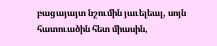բացայայտ նշումին յաւելեալ, սոյն հատուածին հետ միասին,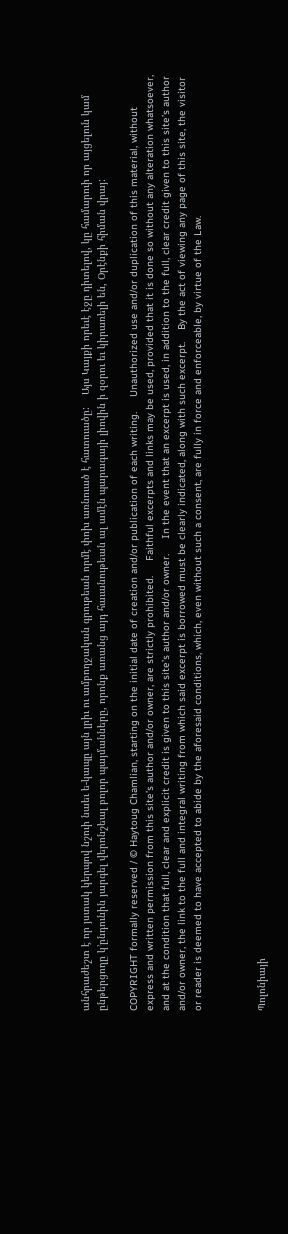անհրաժեշտ է որ յստակ կերպով նշուի նաեւ ե-կապը այն լրիւ ու ամբողջական գրութեան որմէ փոխ առնուած է հատուածը:    Այս Կայքի որեւէ էջը դիտելով, կը համարուի որ այցելուն կամ ընթերցողը կ’ընդունին յարգել վերոնշեալ բոլոր պայմանները, որոնք առանց այդ հաւանութեան ալ ամէն պարագայի լիովին ի զօրու եւ կիրառելի են, Օրէնքի հիման վրայ:

COPYRIGHT formally reserved / © Haytoug Chamlian, starting on the initial date of creation and/or publication of each writing.     Unauthorized use and/or duplication of this material, without express and written permission from this site’s author and/or owner, are strictly prohibited.     Faithful excerpts and links may be used, provided that it is done so without any alteration whatsoever, and at the condition that full, clear and explicit credit is given to this site’s author and/or owner.     In the event that an excerpt is used, in addition to the full, clear credit given to this site’s author and/or owner, the link to the full and integral writing from which said excerpt is borrowed must be clearly indicated, along with such excerpt.    By the act of viewing any page of this site, the visitor or reader is deemed to have accepted to abide by the aforesaid conditions, which, even without such a consent, are fully in force and enforceable, by virtue of the Law.



Պոլոնիայի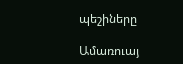պեշիները

Ամառուայ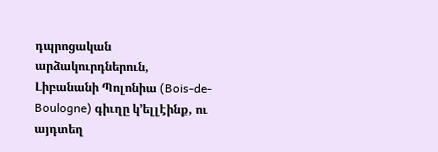դպրոցական արձակուրդներուն, Լիբանանի Պոլոնիա (Bois-de-Boulogne) գիւղը կ’ելլէինք, ու այդտեղ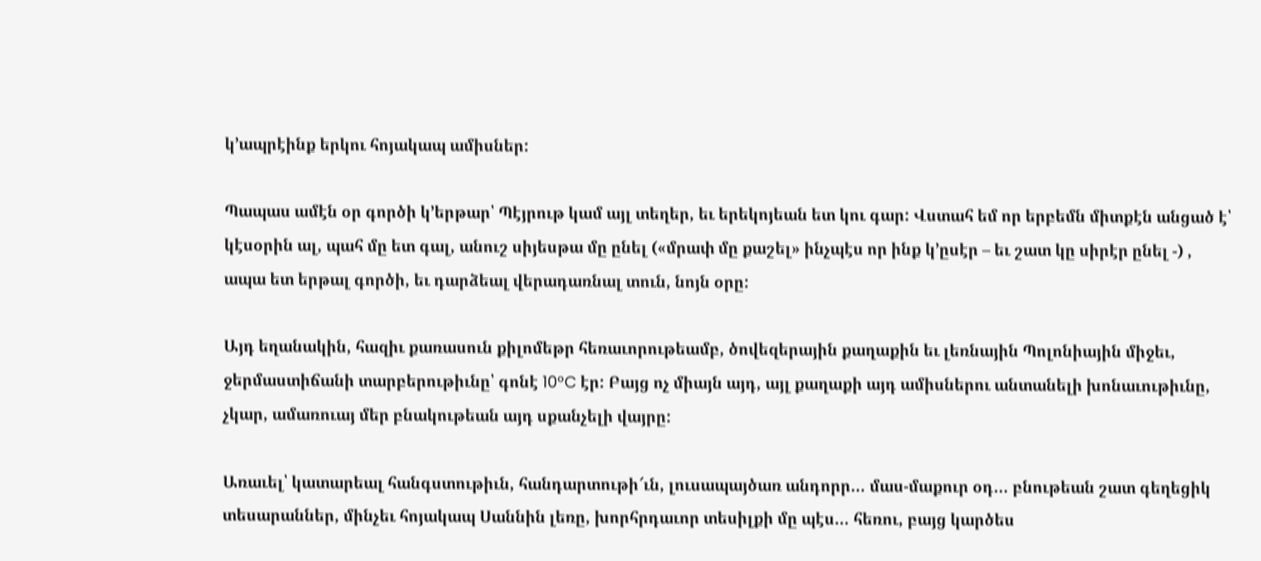կ’ապրէինք երկու հոյակապ ամիսներ:

Պապաս ամէն օր գործի կ’երթար՝ Պէյրութ կամ այլ տեղեր, եւ երեկոյեան ետ կու գար: Վստահ եմ որ երբեմն միտքէն անցած է՝ կէսօրին ալ, պահ մը ետ գալ, անուշ սիյեսթա մը ընել («մրափ մը քաշել» ինչպէս որ ինք կ’ըսէր – եւ շատ կը սիրէր ընել -) , ապա ետ երթալ գործի, եւ դարձեալ վերադառնալ տուն, նոյն օրը:

Այդ եղանակին, հազիւ քառասուն քիլոմեթր հեռաւորութեամբ, ծովեզերային քաղաքին եւ լեռնային Պոլոնիային միջեւ, ջերմաստիճանի տարբերութիւնը՝ գոնէ 10°C էր: Բայց ոչ միայն այդ, այլ քաղաքի այդ ամիսներու անտանելի խոնաւութիւնը, չկար, ամառուայ մեր բնակութեան այդ սքանչելի վայրը:

Առաւել՝ կատարեալ հանգստութիւն, հանդարտութի՜ւն, լուսապայծառ անդորր… մաս-մաքուր օդ… բնութեան շատ գեղեցիկ տեսարաններ, մինչեւ հոյակապ Սաննին լեռը, խորհրդաւոր տեսիլքի մը պէս… հեռու, բայց կարծես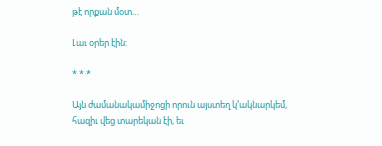թէ որքան մօտ…

Լաւ օրեր էին:

* * *

Այն ժամանակամիջոցի որուն այստեղ կ’ակնարկեմ, հազիւ վեց տարեկան էի, եւ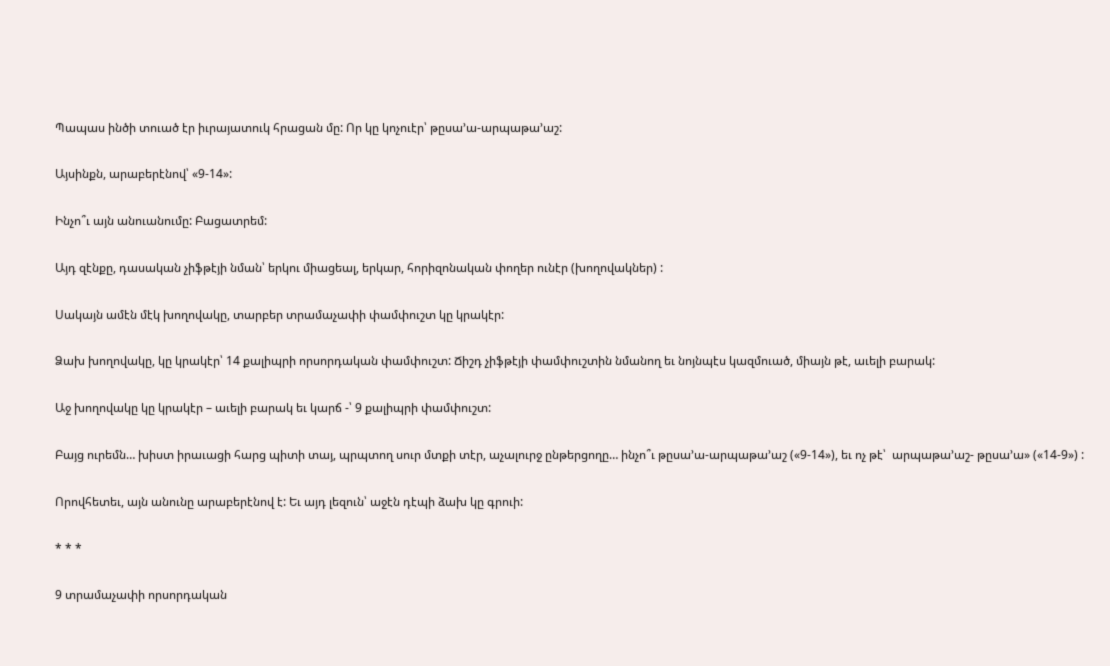Պապաս ինծի տուած էր իւրայատուկ հրացան մը: Որ կը կոչուէր՝ թըսա’ա-արպաթա’աշ:

Այսինքն, արաբերէնով՝ «9-14»:

Ինչո՞ւ այն անուանումը: Բացատրեմ:

Այդ զէնքը, դասական չիֆթէյի նման՝ երկու միացեալ, երկար, հորիզոնական փողեր ունէր (խողովակներ) :

Սակայն ամէն մէկ խողովակը, տարբեր տրամաչափի փամփուշտ կը կրակէր:

Ձախ խողովակը, կը կրակէր՝ 14 քալիպրի որսորդական փամփուշտ: Ճիշդ չիֆթէյի փամփուշտին նմանող եւ նոյնպէս կազմուած, միայն թէ, աւելի բարակ:

Աջ խողովակը կը կրակէր – աւելի բարակ եւ կարճ -՝ 9 քալիպրի փամփուշտ:

Բայց ուրեմն… խիստ իրաւացի հարց պիտի տայ, պրպտող սուր մտքի տէր, աչալուրջ ընթերցողը… ինչո՞ւ թըսա’ա-արպաթա’աշ («9-14»), եւ ոչ թէ՝  արպաթա’աշ- թըսա’ա» («14-9») :

Որովհետեւ, այն անունը արաբերէնով է: Եւ այդ լեզուն՝ աջէն դէպի ձախ կը գրուի:

* * *

9 տրամաչափի որսորդական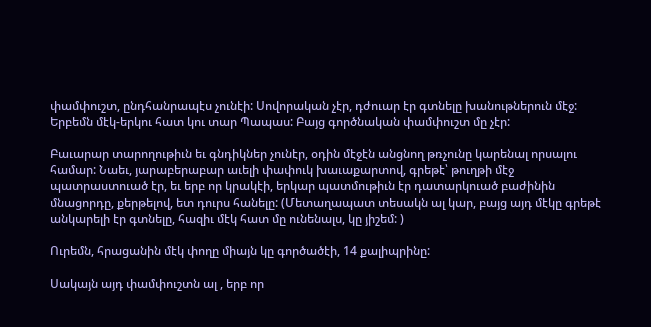փամփուշտ, ընդհանրապէս չունէի: Սովորական չէր, դժուար էր գտնելը խանութներուն մէջ: Երբեմն մէկ-երկու հատ կու տար Պապաս: Բայց գործնական փամփուշտ մը չէր:

Բաւարար տարողութիւն եւ գնդիկներ չունէր, օդին մէջէն անցնող թռչունը կարենալ որսալու համար: Նաեւ, յարաբերաբար աւելի փափուկ խաւաքարտով, գրեթէ՝ թուղթի մէջ պատրաստուած էր, եւ երբ որ կրակէի, երկար պատմութիւն էր դատարկուած բաժինին մնացորդը, քերթելով, ետ դուրս հանելը: (Մետաղապատ տեսակն ալ կար, բայց այդ մէկը գրեթէ անկարելի էր գտնելը, հազիւ մէկ հատ մը ունենալս, կը յիշեմ: )

Ուրեմն, հրացանին մէկ փողը միայն կը գործածէի, 14 քալիպրինը:

Սակայն այդ փամփուշտն ալ , երբ որ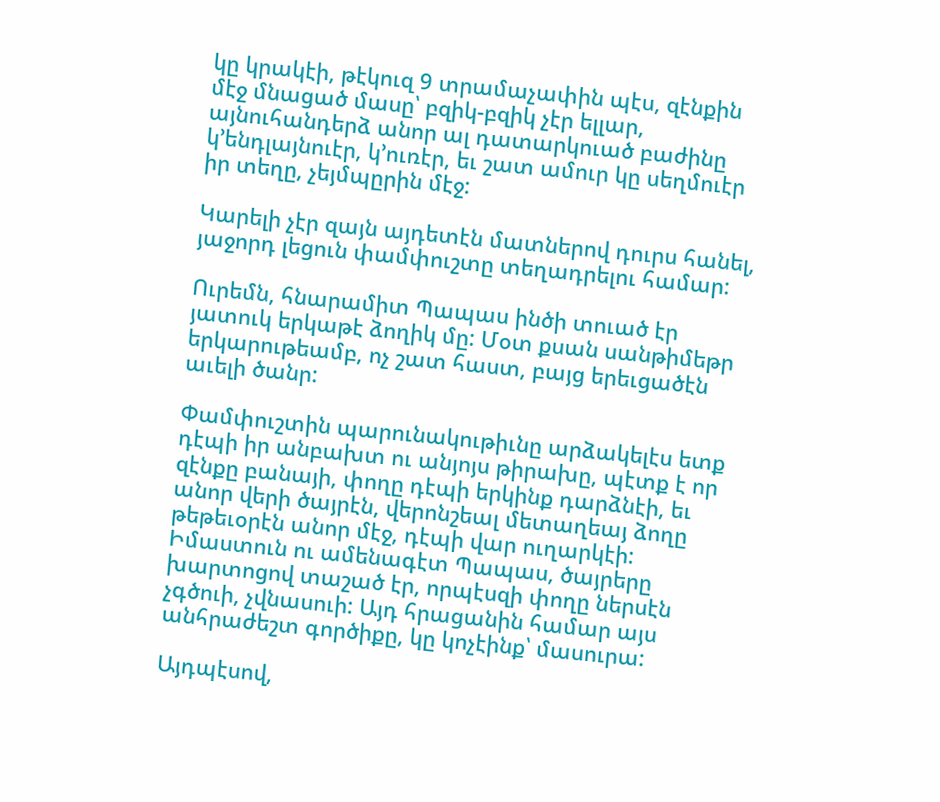կը կրակէի, թէկուզ 9 տրամաչափին պէս, զէնքին մէջ մնացած մասը՝ բզիկ-բզիկ չէր ելլար, այնուհանդերձ անոր ալ դատարկուած բաժինը կ’ենդլայնուէր, կ’ուռէր, եւ շատ ամուր կը սեղմուէր իր տեղը, չեյմպըրին մէջ:

Կարելի չէր զայն այդետէն մատներով դուրս հանել, յաջորդ լեցուն փամփուշտը տեղադրելու համար:

Ուրեմն, հնարամիտ Պապաս ինծի տուած էր յատուկ երկաթէ ձողիկ մը: Մօտ քսան սանթիմեթր երկարութեամբ, ոչ շատ հաստ, բայց երեւցածէն աւելի ծանր:

Փամփուշտին պարունակութիւնը արձակելէս ետք դէպի իր անբախտ ու անյոյս թիրախը, պէտք է որ զէնքը բանայի, փողը դէպի երկինք դարձնէի, եւ անոր վերի ծայրէն, վերոնշեալ մետաղեայ ձողը թեթեւօրէն անոր մէջ, դէպի վար ուղարկէի: Իմաստուն ու ամենագէտ Պապաս, ծայրերը խարտոցով տաշած էր, որպէսզի փողը ներսէն չգծուի, չվնասուի: Այդ հրացանին համար այս անհրաժեշտ գործիքը, կը կոչէինք՝ մասուրա:

Այդպէսով,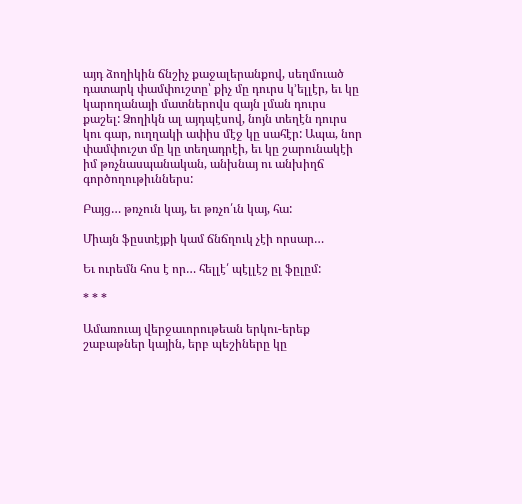այդ ձողիկին ճնշիչ քաջալերանքով, սեղմուած դատարկ փամփուշտը՝ քիչ մը դուրս կ’ելլէր, եւ կը կարողանայի մատներովս զայն լման դուրս քաշել: Ձողիկն ալ այդպէսով, նոյն տեղէն դուրս կու գար, ուղղակի ափիս մէջ կը սահէր: Ապա, նոր փամփուշտ մը կը տեղադրէի, եւ կը շարունակէի իմ թռչնասպանական, անխնայ ու անխիղճ գործողութիւններս:

Բայց… թռչուն կայ, եւ թռչո՛ւն կայ, հա:

Միայն ֆըստէյքի կամ ճնճղուկ չէի որսար…

Եւ ուրեմն հոս է որ… հելլէ՛ պէլլէշ ըլ ֆըլըմ:

* * *

Ամառուայ վերջաւորութեան երկու-երեք շաբաթներ կային, երբ պեշիները կը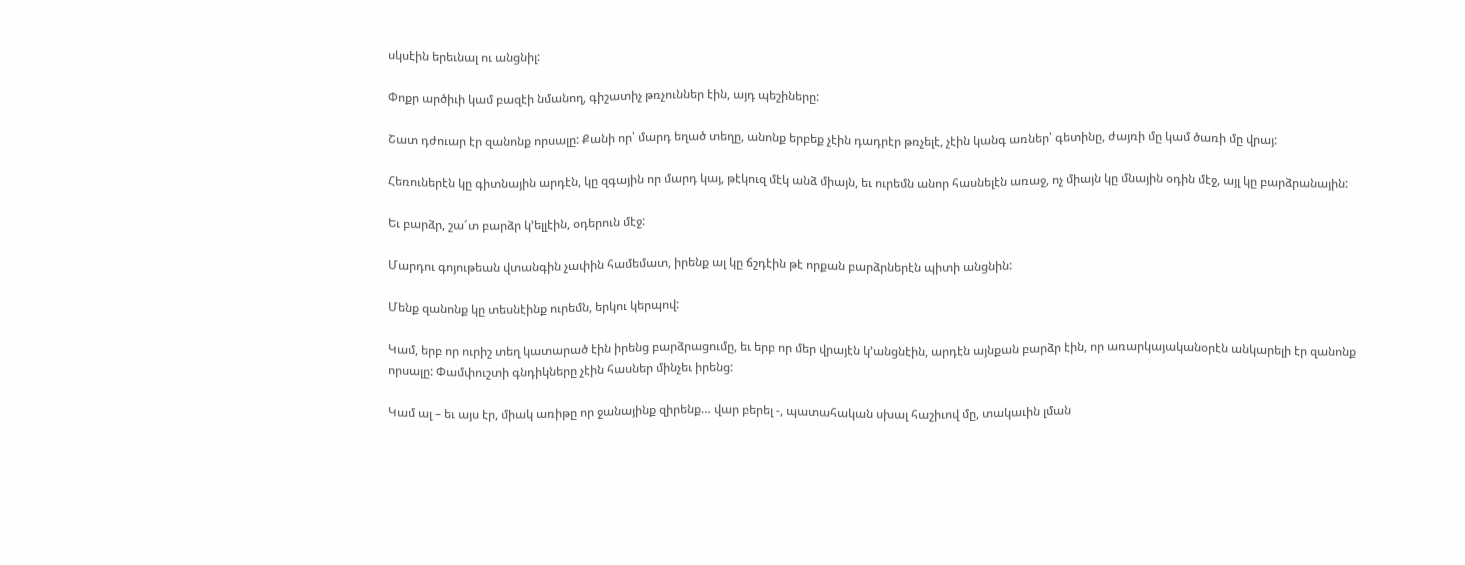սկսէին երեւնալ ու անցնիլ:

Փոքր արծիւի կամ բազէի նմանող, գիշատիչ թռչուններ էին, այդ պեշիները:

Շատ դժուար էր զանոնք որսալը: Քանի որ՝ մարդ եղած տեղը, անոնք երբեք չէին դադրէր թռչելէ, չէին կանգ առներ՝ գետինը, ժայռի մը կամ ծառի մը վրայ:

Հեռուներէն կը գիտնային արդէն, կը զգային որ մարդ կայ, թէկուզ մէկ անձ միայն, եւ ուրեմն անոր հասնելէն առաջ, ոչ միայն կը մնային օդին մէջ, այլ կը բարձրանային:

Եւ բարձր, շա՜տ բարձր կ’ելլէին, օդերուն մէջ:

Մարդու գոյութեան վտանգին չափին համեմատ, իրենք ալ կը ճշդէին թէ որքան բարձրներէն պիտի անցնին:

Մենք զանոնք կը տեսնէինք ուրեմն, երկու կերպով:

Կամ, երբ որ ուրիշ տեղ կատարած էին իրենց բարձրացումը, եւ երբ որ մեր վրայէն կ’անցնէին, արդէն այնքան բարձր էին, որ առարկայականօրէն անկարելի էր զանոնք որսալը: Փամփուշտի գնդիկները չէին հասներ մինչեւ իրենց:

Կամ ալ – եւ այս էր, միակ առիթը որ ջանայինք զիրենք… վար բերել -, պատահական սխալ հաշիւով մը, տակաւին լման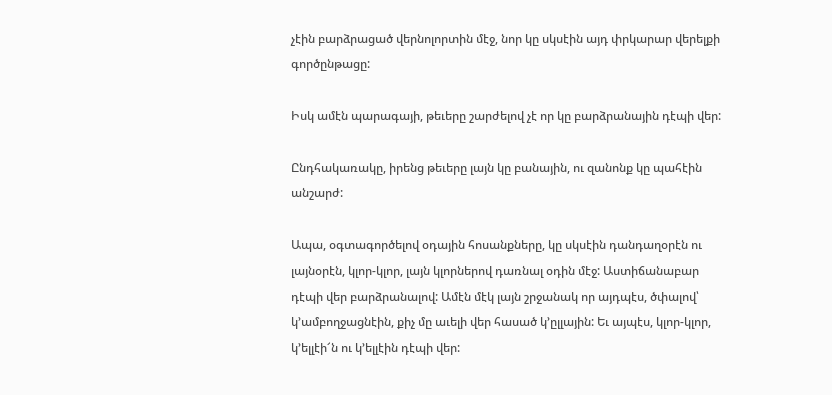չէին բարձրացած վերնոլորտին մէջ, նոր կը սկսէին այդ փրկարար վերելքի գործընթացը:

Իսկ ամէն պարագայի, թեւերը շարժելով չէ որ կը բարձրանային դէպի վեր:

Ընդհակառակը, իրենց թեւերը լայն կը բանային, ու զանոնք կը պահէին անշարժ:

Ապա, օգտագործելով օդային հոսանքները, կը սկսէին դանդաղօրէն ու լայնօրէն, կլոր-կլոր, լայն կլորներով դառնալ օդին մէջ: Աստիճանաբար դէպի վեր բարձրանալով: Ամէն մէկ լայն շրջանակ որ այդպէս, ծփալով՝ կ’ամբողջացնէին, քիչ մը աւելի վեր հասած կ’ըլլային: Եւ այպէս, կլոր-կլոր, կ’ելլէի՜ն ու կ’ելլէին դէպի վեր: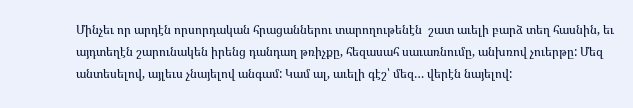Մինչեւ որ արդէն որսորդական հրացաններու տարողութենէն  շատ աւելի բարձ տեղ հասնին, եւ այդտեղէն շարունակեն իրենց դանդաղ թռիչքը, հեզասահ սաւառնումը, անխռով չուերթը: Մեզ անտեսելով, այլեւս չնայելով անգամ: Կամ ալ, աւելի գէշ՝ մեզ… վերէն նայելով: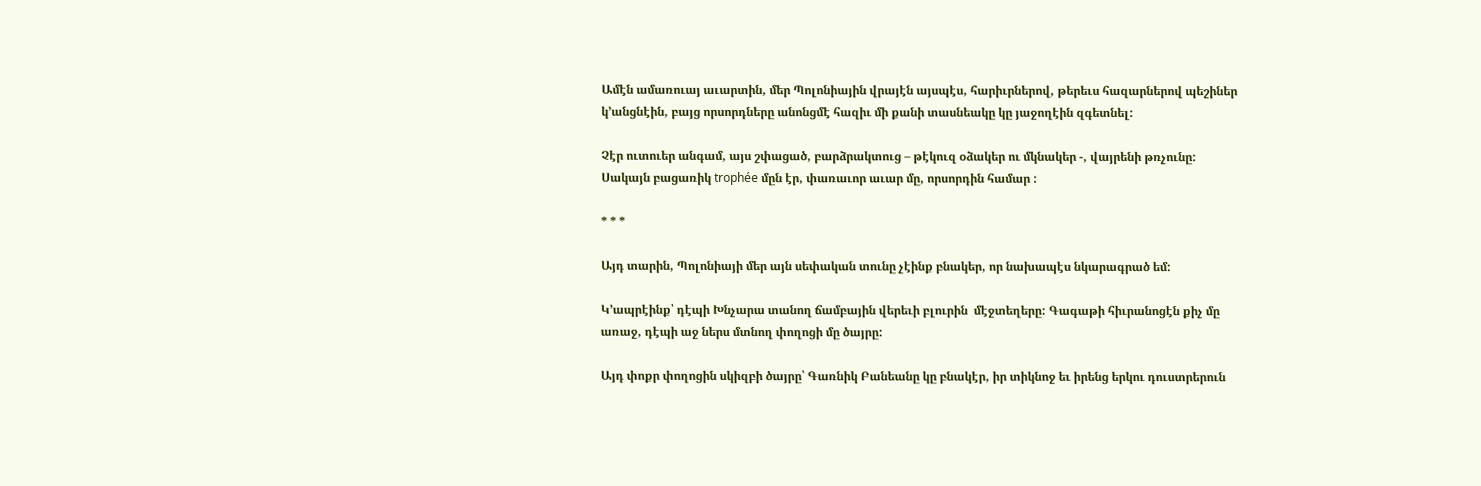Ամէն ամառուայ աւարտին, մեր Պոլոնիային վրայէն այսպէս, հարիւրներով, թերեւս հազարներով պեշիներ կ’անցնէին, բայց որսորդները անոնցմէ հազիւ մի քանի տասնեակը կը յաջողէին զգետնել:

Չէր ուտուեր անգամ, այս շփացած, բարձրակտուց – թէկուզ օձակեր ու մկնակեր -, վայրենի թռչունը: Սակայն բացառիկ trophée մըն էր, փառաւոր աւար մը, որսորդին համար :

* * *

Այդ տարին, Պոլոնիայի մեր այն սեփական տունը չէինք բնակեր, որ նախապէս նկարագրած եմ:

Կ’ապրէինք՝ դէպի Խնչարա տանող ճամբային վերեւի բլուրին  մէջտեղերը: Գագաթի հիւրանոցէն քիչ մը առաջ, դէպի աջ ներս մտնող փողոցի մը ծայրը:

Այդ փոքր փողոցին սկիզբի ծայրը՝ Գառնիկ Բանեանը կը բնակէր, իր տիկնոջ եւ իրենց երկու դուստրերուն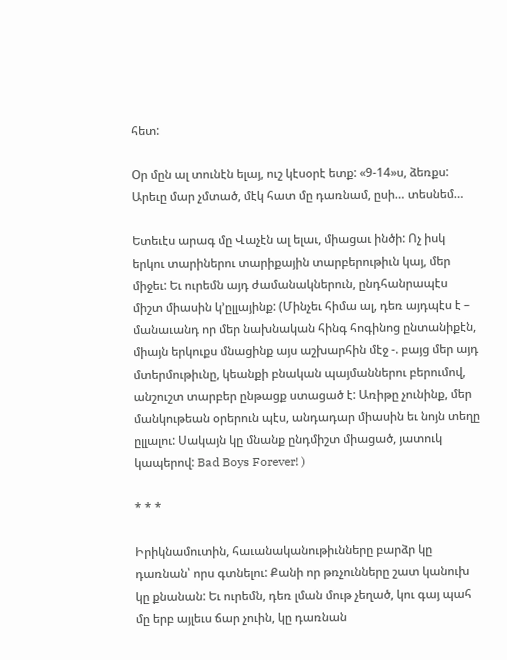հետ:

Օր մըն ալ տունէն ելայ, ուշ կէսօրէ ետք: «9-14»ս, ձեռքս: Արեւը մար չմտած, մէկ հատ մը դառնամ, ըսի… տեսնեմ…

Ետեւէս արագ մը Վաչէն ալ ելաւ, միացաւ ինծի: Ոչ իսկ երկու տարիներու տարիքային տարբերութիւն կայ, մեր միջեւ: Եւ ուրեմն այդ ժամանակներուն, ընդհանրապէս միշտ միասին կ’ըլլայինք: (Մինչեւ հիմա ալ, դեռ այդպէս է – մանաւանդ որ մեր նախնական հինգ հոգինոց ընտանիքէն, միայն երկուքս մնացինք այս աշխարհին մէջ -. բայց մեր այդ մտերմութիւնը, կեանքի բնական պայմաններու բերումով, անշուշտ տարբեր ընթացք ստացած է: Առիթը չունինք, մեր մանկութեան օրերուն պէս, անդադար միասին եւ նոյն տեղը ըլլալու: Սակայն կը մնանք ընդմիշտ միացած, յատուկ կապերով: Bad Boys Forever! )

* * *

Իրիկնամուտին, հաւանականութիւնները բարձր կը դառնան՝ որս գտնելու: Քանի որ թռչունները շատ կանուխ կը քնանան: Եւ ուրեմն, դեռ լման մութ չեղած, կու գայ պահ մը երբ այլեւս ճար չուին, կը դառնան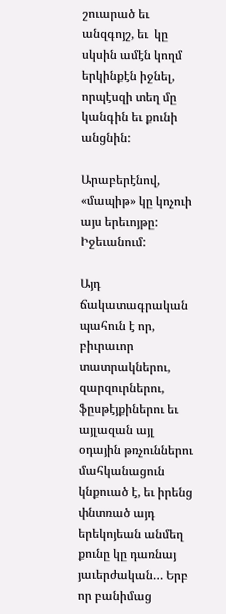շուարած եւ անզգոյշ, եւ  կը սկսին ամէն կողմ երկինքէն իջնել, որպէսզի տեղ մը կանգին եւ քունի անցնին:

Արաբերէնով, «մապիթ» կը կոչուի այս երեւոյթը: Իջեւանում:

Այդ ճակատագրական պահուն է որ, բիւրաւոր տատրակներու, զարզուրներու, ֆըսթէյքիներու եւ այլազան այլ օդային թռչուններու մահկանացուն կնքուած է, եւ իրենց փնտռած այդ երեկոյեան անմեղ քունը կը դառնայ յաւերժական… Երբ որ բանիմաց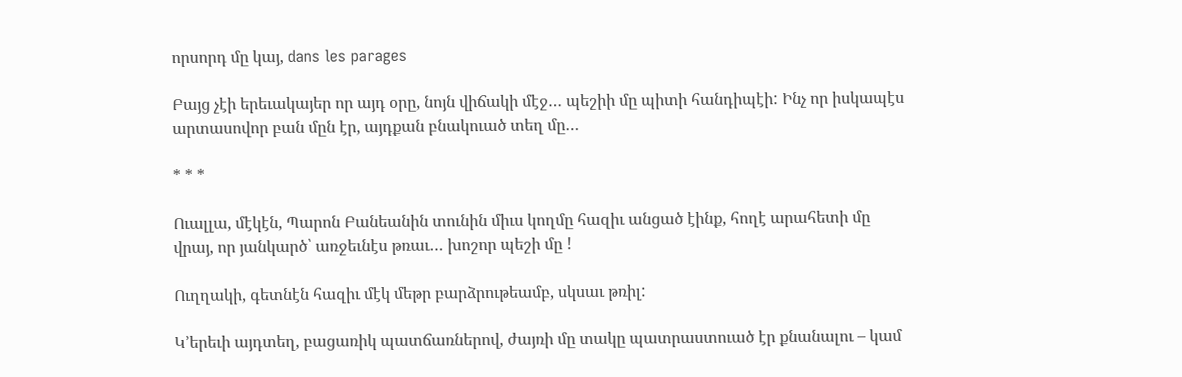որսորդ մը կայ, dans les parages

Բայց չէի երեւակայեր որ այդ օրը, նոյն վիճակի մէջ… պեշիի մը պիտի հանդիպէի: Ինչ որ իսկապէս արտասովոր բան մըն էր, այդքան բնակուած տեղ մը…

* * *

Ուալլա, մէկէն, Պարոն Բանեանին տունին միւս կողմը հազիւ անցած էինք, հողէ արահետի մը վրայ, որ յանկարծ՝ առջեւնէս թռաւ… խոշոր պեշի մը !

Ուղղակի, գետնէն հազիւ մէկ մեթր բարձրութեամբ, սկսաւ թռիլ:

Կ’երեւի այդտեղ, բացառիկ պատճառներով, ժայռի մը տակը պատրաստուած էր քնանալու – կամ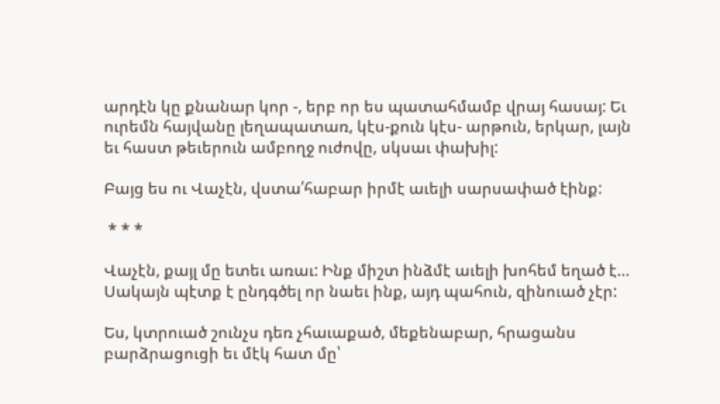արդէն կը քնանար կոր -, երբ որ ես պատահմամբ վրայ հասայ: Եւ ուրեմն հայվանը լեղապատառ, կէս-քուն կէս- արթուն, երկար, լայն եւ հաստ թեւերուն ամբողջ ուժովը, սկսաւ փախիլ:

Բայց ես ու Վաչէն, վստա՛հաբար իրմէ աւելի սարսափած էինք:

 * * *

Վաչէն, քայլ մը ետեւ առաւ: Ինք միշտ ինձմէ աւելի խոհեմ եղած է… Սակայն պէտք է ընդգծել որ նաեւ ինք, այդ պահուն, զինուած չէր:

Ես, կտրուած շունչս դեռ չհաւաքած, մեքենաբար, հրացանս բարձրացուցի եւ մէկ հատ մը՝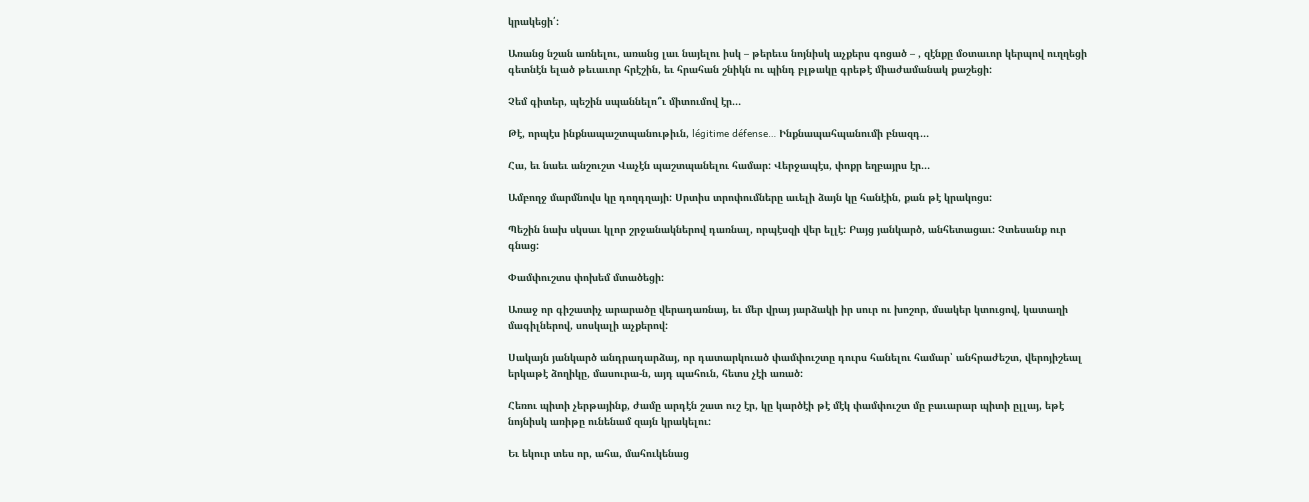կրակեցի՛:

Առանց նշան առնելու, առանց լաւ նայելու իսկ – թերեւս նոյնիսկ աչքերս գոցած – , զէնքը մօտաւոր կերպով ուղղեցի գետնէն ելած թեւաւոր հրէշին, եւ հրահան շնիկն ու պինդ բլթակը գրեթէ միաժամանակ քաշեցի:

Չեմ գիտեր, պեշին սպաննելո՞ւ միտումով էր…

Թէ, որպէս ինքնապաշտպանութիւն, légitime défense… Ինքնապահպանումի բնազդ…

Հա, եւ նաեւ անշուշտ Վաչէն պաշտպանելու համար: Վերջապէս, փոքր եղբայրս էր…

Ամբողջ մարմնովս կը դողդղայի: Սրտիս տրոփումները աւելի ձայն կը հանէին, քան թէ կրակոցս:

Պեշին նախ սկսաւ կլոր շրջանակներով դառնալ, որպէսզի վեր ելլէ: Բայց յանկարծ, անհետացաւ: Չտեսանք ուր գնաց:

Փամփուշտս փոխեմ մտածեցի:

Առաջ որ գիշատիչ արարածը վերադառնայ, եւ մեր վրայ յարձակի իր սուր ու խոշոր, մսակեր կտուցով, կատաղի մագիլներով, սոսկալի աչքերով:

Սակայն յանկարծ անդրադարձայ, որ դատարկուած փամփուշտը դուրս հանելու համար՝ անհրաժեշտ, վերոյիշեալ երկաթէ ձողիկը, մասուրա-ն, այդ պահուն, հետս չէի առած:

Հեռու պիտի չերթայինք, ժամը արդէն շատ ուշ էր, կը կարծէի թէ մէկ փամփուշտ մը բաւարար պիտի ըլլայ, եթէ նոյնիսկ առիթը ունենամ զայն կրակելու:

Եւ եկուր տես որ, ահա, մահուկենաց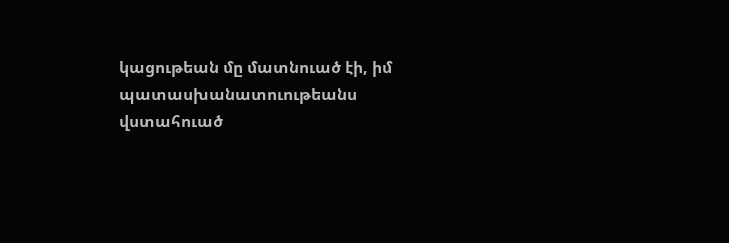կացութեան մը մատնուած էի, իմ պատասխանատուութեանս վստահուած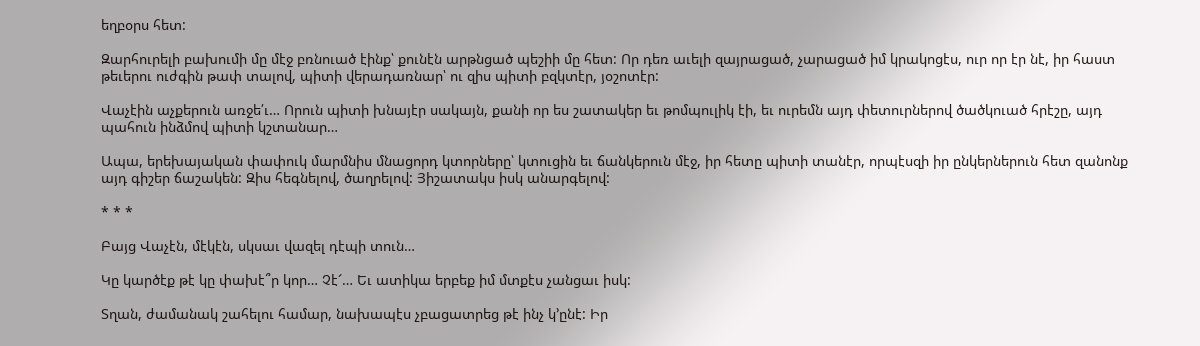եղբօրս հետ:

Զարհուրելի բախումի մը մէջ բռնուած էինք՝ քունէն արթնցած պեշիի մը հետ: Որ դեռ աւելի զայրացած, չարացած իմ կրակոցէս, ուր որ էր նէ, իր հաստ թեւերու ուժգին թափ տալով, պիտի վերադառնար՝ ու զիս պիտի բզկտէր, յօշոտէր:

Վաչէին աչքերուն առջե՛ւ… Որուն պիտի խնայէր սակայն, քանի որ ես շատակեր եւ թոմպուլիկ էի, եւ ուրեմն այդ փետուրներով ծածկուած հրէշը, այդ պահուն ինձմով պիտի կշտանար…

Ապա, երեխայական փափուկ մարմնիս մնացորդ կտորները՝ կտուցին եւ ճանկերուն մէջ, իր հետը պիտի տանէր, որպէսզի իր ընկերներուն հետ զանոնք այդ գիշեր ճաշակեն: Զիս հեգնելով, ծաղրելով: Յիշատակս իսկ անարգելով:

* * *

Բայց Վաչէն, մէկէն, սկսաւ վազել դէպի տուն…

Կը կարծէք թէ կը փախէ՞ր կոր… Չէ՜… Եւ ատիկա երբեք իմ մտքէս չանցաւ իսկ:

Տղան, ժամանակ շահելու համար, նախապէս չբացատրեց թէ ինչ կ’ընէ: Իր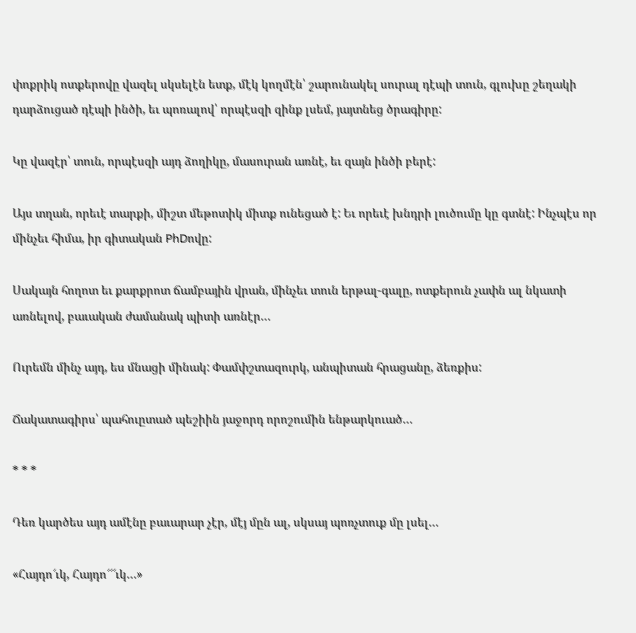փոքրիկ ոտքերովը վազել սկսելէն ետք, մէկ կողմէն՝ շարունակել սուրալ դէպի տուն, գլուխը շեղակի դարձուցած դէպի ինծի, եւ պոռալով՝ որպէսզի զինք լսեմ, յայտնեց ծրագիրը:

Կը վազէր՝ տուն, որպէսզի այդ ձողիկը, մասուրան առնէ, եւ զայն ինծի բերէ:

Այս տղան, որեւէ տարքի, միշտ մեթոտիկ միտք ունեցած է: Եւ որեւէ խնդրի լուծումը կը գտնէ: Ինչպէս որ մինչեւ հիմա, իր գիտական PhDովը:

Սակայն հողոտ եւ քարքրոտ ճամբային վրան, մինչեւ տուն երթալ-գալը, ոտքերուն չափն ալ նկատի առնելով, բաւական ժամանակ պիտի առնէր…

Ուրեմն մինչ այդ, ես մնացի մինակ: Փամփշտազուրկ, անպիտան հրացանը, ձեռքիս:

Ճակատագիրս՝ պահուըտած պեշիին յաջորդ որոշումին ենթարկուած…

* * *

Դեռ կարծես այդ ամէնը բաւարար չէր, մէյ մըն ալ, սկսայ պոռչտուք մը լսել…

«Հայդո՜ւկ, Հայդո՜՜՜ւկ…»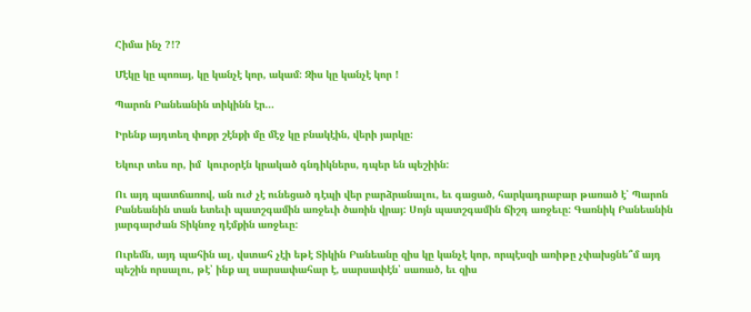Հիմա ինչ ?!?

Մէկը կը պոռայ, կը կանչէ կոր, ակամ: Զիս կը կանչէ կոր !

Պարոն Բանեանին տիկինն էր…

Իրենք այդտեղ փոքր շէնքի մը մէջ կը բնակէին, վերի յարկը:

Եկուր տես որ, իմ  կուրօրէն կրակած գնդիկներս, դպեր են պեշիին:

Ու այդ պատճառով, ան ուժ չէ ունեցած դէպի վեր բարձրանալու, եւ գացած, հարկադրաբար թառած է՝ Պարոն Բանեանին տան ետեւի պատշգամին առջեւի ծառին վրայ: Սոյն պատշգամին ճիշդ առջեւը: Գառնիկ Բանեանին յարգարժան Տիկնոջ դէմքին առջեւը:

Ուրեմն, այդ պահին ալ, վստահ չէի եթէ Տիկին Բանեանը զիս կը կանչէ կոր, որպէսզի առիթը չփախցնե՞մ այդ պեշին որսալու, թէ՝ ինք ալ սարսափահար է, սարսափէն՝ սառած, եւ զիս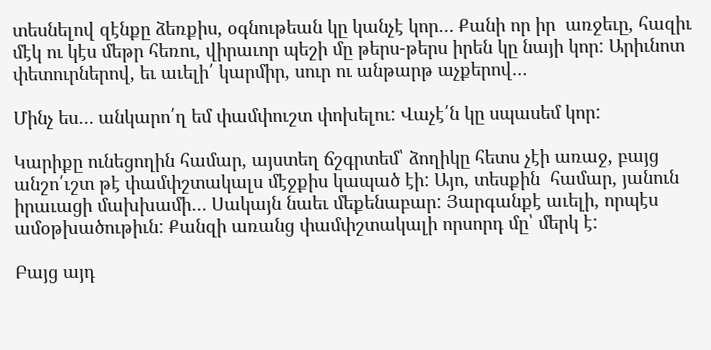տեսնելով զէնքը ձեռքիս, օգնութեան կը կանչէ կոր… Քանի որ իր  առջեւը, հազիւ մէկ ու կէս մեթր հեռու, վիրաւոր պեշի մը թերս-թերս իրեն կը նայի կոր: Արիւնոտ փետուրներով, եւ աւելի՛ կարմիր, սուր ու անթարթ աչքերով…

Մինչ ես… անկարո՛ղ եմ փամփուշտ փոխելու: Վաչէ՛ն կը սպասեմ կոր:

Կարիքը ունեցողին համար, այստեղ ճշգրտեմ՝ ձողիկը հետս չէի առաջ, բայց անշո՛ւշտ թէ փամփշտակալս մէջքիս կապած էի: Այո, տեսքին  համար, յանուն իրաւացի մախխամի… Սակայն նաեւ մեքենաբար: Յարգանքէ աւելի, որպէս ամօթխածութիւն: Քանզի առանց փամփշտակալի որսորդ մը՝ մերկ է:

Բայց այդ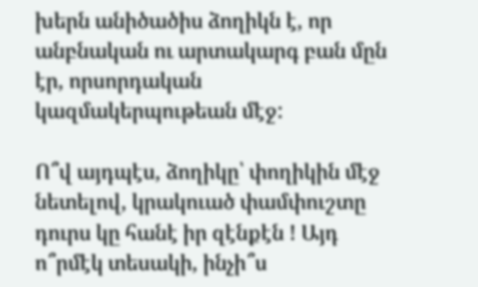խերն անիծածիս ձողիկն է, որ անբնական ու արտակարգ բան մըն էր, որսորդական կազմակերպութեան մէջ:

Ո՞վ այդպէս, ձողիկը՝ փողիկին մէջ նետելով, կրակուած փամփուշտը դուրս կը հանէ իր զէնքէն ! Այդ ո՞րմէկ տեսակի, ինչի՞ս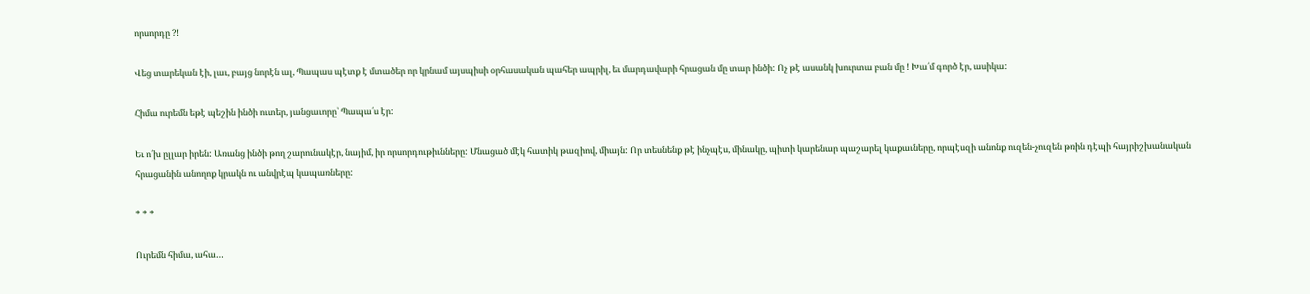որսորդը ?!

Վեց տարեկան էի, լաւ, բայց նորէն ալ, Պապաս պէտք է մտածեր որ կրնամ այսպիսի օրհասական պահեր ապրիլ, եւ մարդավարի հրացան մը տար ինծի: Ոչ թէ ասանկ խուրտա բան մը ! Խա՛մ գործ էր, ասիկա:

Հիմա ուրեմն եթէ պեշին ինծի ուտեր, յանցաւորը՝ Պապա՛ս էր:

Եւ ո՛խ ըլլար իրեն: Առանց ինծի թող շարունակէր, նայիմ, իր որսորդութիւնները: Մնացած մէկ հատիկ թազիով, միայն: Որ տեսնենք թէ ինչպէս, մինակը, պիտի կարենար պաշարել կաքաւները, որպէսզի անոնք ուզեն-չուզեն թռին դէպի հայրիշխանական հրացանին անողոք կրակն ու անվրէպ կապառները:

* * *

Ուրեմն հիմա, ահա…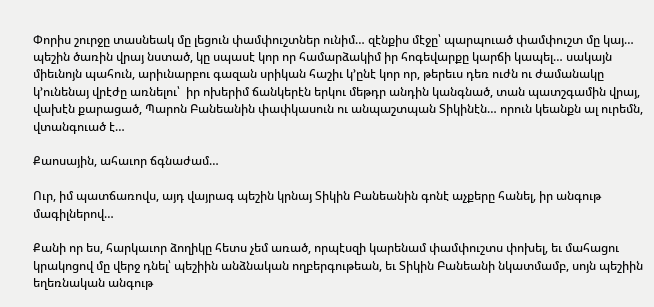Փորիս շուրջը տասնեակ մը լեցուն փամփուշտներ ունիմ… զէնքիս մէջը՝ պարպուած փամփուշտ մը կայ… պեշին ծառին վրայ նստած, կը սպասէ կոր որ համարձակիմ իր հոգեվարքը կարճի կապել… սակայն միեւնոյն պահուն, արիւնարբու գազան սրիկան հաշիւ կ’ընէ կոր որ, թերեւս դեռ ուժն ու ժամանակը կ’ունենայ վրէժը առնելու՝  իր ոխերիմ ճանկերէն երկու մեթդր անդին կանգնած, տան պատշգամին վրայ, վախէն քարացած, Պարոն Բանեանին փափկասուն ու անպաշտպան Տիկինէն… որուն կեանքն ալ ուրեմն, վտանգուած է…

Քաոսային, ահաւոր ճգնաժամ…

Ուր, իմ պատճառովս, այդ վայրագ պեշին կրնայ Տիկին Բանեանին գոնէ աչքերը հանել, իր անգութ մագիլներով…

Քանի որ ես, հարկաւոր ձողիկը հետս չեմ առած, որպէսզի կարենամ փամփուշտս փոխել, եւ մահացու կրակոցով մը վերջ դնել՝ պեշիին անձնական ողբերգութեան, եւ Տիկին Բանեանի նկատմամբ, սոյն պեշիին եղեռնական անգութ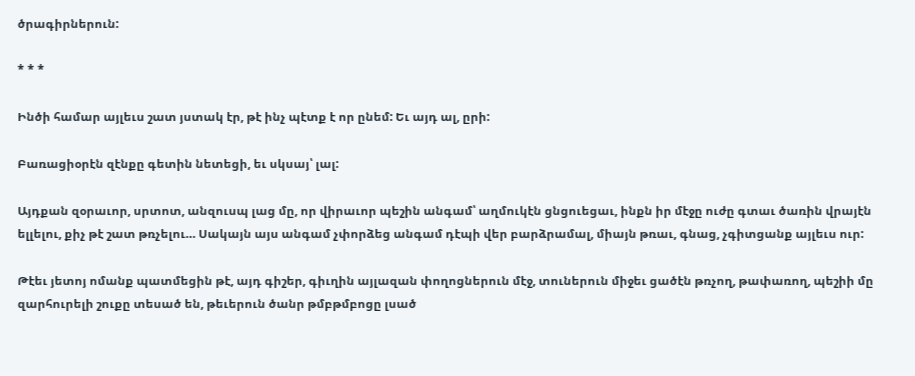ծրագիրներուն:

* * *

Ինծի համար այլեւս շատ յստակ էր, թէ ինչ պէտք է որ ընեմ: Եւ այդ ալ, ըրի:

Բառացիօրէն զէնքը գետին նետեցի, եւ սկսայ՝ լալ:

Այդքան զօրաւոր, սրտոտ, անզուսպ լաց մը, որ վիրաւոր պեշին անգամ՝ աղմուկէն ցնցուեցաւ, ինքն իր մէջը ուժը գտաւ ծառին վրայէն ելլելու, քիչ թէ շատ թռչելու… Սակայն այս անգամ չփորձեց անգամ դէպի վեր բարձրամալ, միայն թռաւ, գնաց, չգիտցանք այլեւս ուր:

Թէեւ յետոյ ոմանք պատմեցին թէ, այդ գիշեր, գիւղին այլազան փողոցներուն մէջ, տուներուն միջեւ ցածէն թռչող, թափառող, պեշիի մը զարհուրելի շուքը տեսած են, թեւերուն ծանր թմբթմբոցը լսած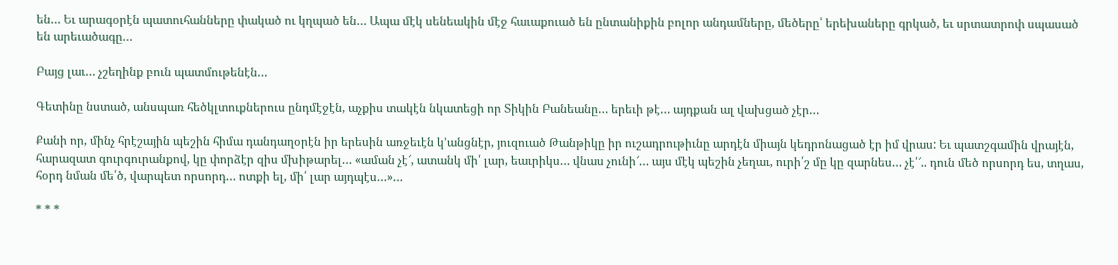են… Եւ արագօրէն պատուհանները փակած ու կղպած են… Ապա մէկ սենեակին մէջ հաւաքուած են ընտանիքին բոլոր անդամները, մեծերը՝ երեխաները գրկած, եւ սրտատրոփ սպասած են արեւածագը…

Բայց լաւ… չշեղինք բուն պատմութենէն…

Գետինը նստած, անսպառ հեծկլտուքներուս ընդմէջէն, աչքիս տակէն նկատեցի որ Տիկին Բանեանը… երեւի թէ… այդքան ալ վախցած չէր…

Քանի որ, մինչ հրէշային պեշին հիմա դանդաղօրէն իր երեսին առջեւէն կ’անցնէր, յուզուած Թանթիկը իր ուշադրութիւնը արդէն միայն կեդրոնացած էր իմ վրաս: Եւ պատշգամին վրայէն, հարազատ գուրգուրանքով, կը փորձէր զիս մխիթարել… «աման չէ՜, ատանկ մի՛ լար, եաւրիկս… վնաս չունի՜… այս մէկ պեշին չեղաւ, ուրի՛շ մը կը զարնես… չէ՛՜.. դուն մեծ որսորդ ես, տղաս, հօրդ նման մե՛ծ, վարպետ որսորդ… ոտքի ել, մի՛ լար այդպէս…»…

* * *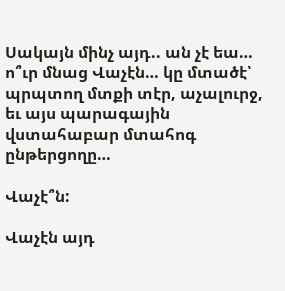Սակայն մինչ այդ.. ան չէ եա… ո՞ւր մնաց Վաչէն… կը մտածէ՝ պրպտող մտքի տէր, աչալուրջ, եւ այս պարագային վստահաբար մտահոգ ընթերցողը…

Վաչէ՞ն:

Վաչէն այդ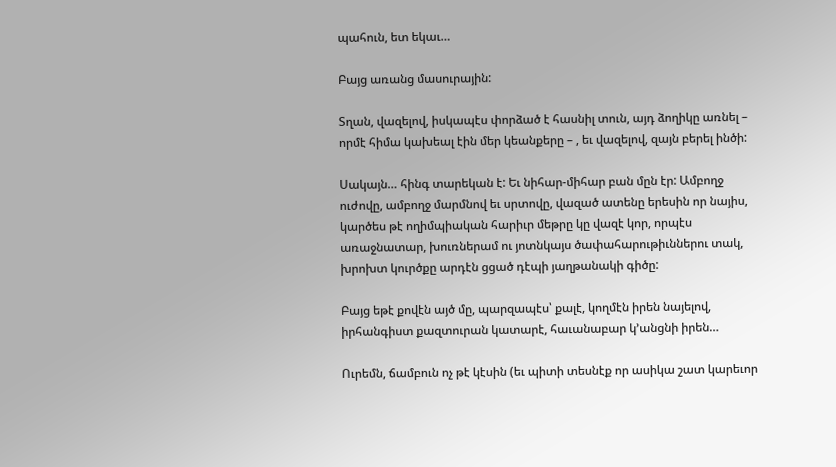պահուն, ետ եկաւ…

Բայց առանց մասուրային:

Տղան, վազելով, իսկապէս փորձած է հասնիլ տուն, այդ ձողիկը առնել – որմէ հիմա կախեալ էին մեր կեանքերը – , եւ վազելով, զայն բերել ինծի:

Սակայն… հինգ տարեկան է: Եւ նիհար-միհար բան մըն էր: Ամբողջ ուժովը, ամբողջ մարմնով եւ սրտովը, վազած ատենը երեսին որ նայիս, կարծես թէ ողիմպիական հարիւր մեթրը կը վազէ կոր, որպէս առաջնատար, խուռներամ ու յոտնկայս ծափահարութիւններու տակ, խրոխտ կուրծքը արդէն ցցած դէպի յաղթանակի գիծը:

Բայց եթէ քովէն այծ մը, պարզապէս՝ քալէ, կողմէն իրեն նայելով, իրհանգիստ քազտուրան կատարէ, հաւանաբար կ’անցնի իրեն…

Ուրեմն, ճամբուն ոչ թէ կէսին (եւ պիտի տեսնէք որ ասիկա շատ կարեւոր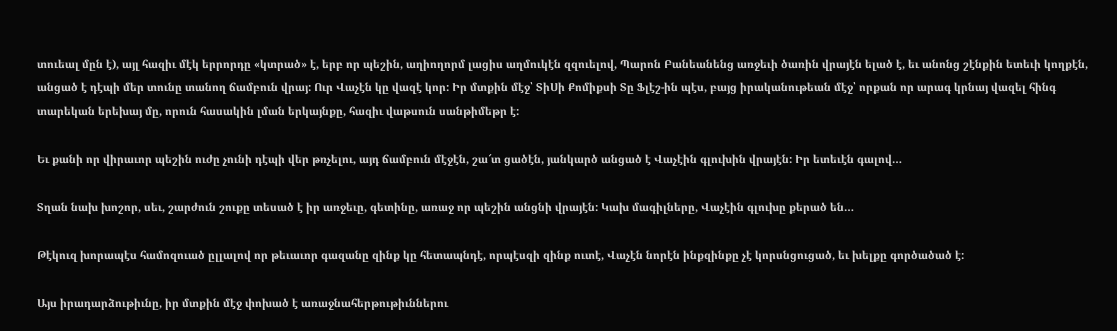տուեալ մըն է), այլ հազիւ մէկ երրորդը «կտրած» է, երբ որ պեշին, աղիողորմ լացիս աղմուկէն զզուելով, Պարոն Բանեանենց առջեւի ծառին վրայէն ելած է, եւ անոնց շէնքին ետեւի կողքէն, անցած է դէպի մեր տունը տանող ճամբուն վրայ: Ուր Վաչէն կը վազէ կոր: Իր մտքին մէջ՝ ՏիՍի Քոմիքսի Տը Ֆլէշ-ին պէս, բայց իրականութեան մէջ՝ որքան որ արագ կրնայ վազել հինգ տարեկան երեխայ մը, որուն հասակին լման երկայնքը, հազիւ վաթսուն սանթիմեթր է:

Եւ քանի որ վիրաւոր պեշին ուժը չունի դէպի վեր թռչելու, այդ ճամբուն մէջէն, շա՜տ ցածէն, յանկարծ անցած է Վաչէին գլուխին վրայէն: Իր ետեւէն գալով…

Տղան նախ խոշոր, սեւ, շարժուն շուքը տեսած է իր առջեւը, գետինը, առաջ որ պեշին անցնի վրայէն: Կախ մագիլները, Վաչէին գլուխը քերած են…

Թէկուզ խորապէս համոզուած ըլլալով որ թեւաւոր գազանը զինք կը հետապնդէ, որպէսզի զինք ուտէ, Վաչէն նորէն ինքզինքը չէ կորսնցուցած, եւ խելքը գործածած է:

Այս իրադարձութիւնը, իր մտքին մէջ փոխած է առաջնահերթութիւններու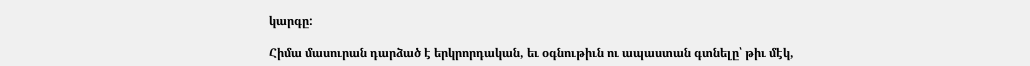կարգը:

Հիմա մասուրան դարձած է երկրորդական, եւ օգնութիւն ու ապաստան գտնելը՝ թիւ մէկ,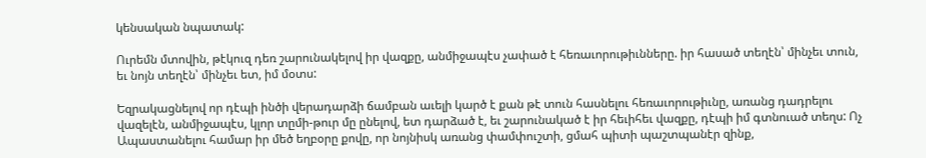կենսական նպատակ:

Ուրեմն մտովին, թէկուզ դեռ շարունակելով իր վազքը, անմիջապէս չափած է հեռաւորութիւնները. իր հասած տեղէն՝ մինչեւ տուն, եւ նոյն տեղէն՝ մինչեւ ետ, իմ մօտս:

Եզրակացնելով որ դէպի ինծի վերադարձի ճամբան աւելի կարծ է քան թէ տուն հասնելու հեռաւորութիւնը, առանց դադրելու վազելէն, անմիջապէս, կլոր տըմի-թուր մը ընելով, ետ դարձած է, եւ շարունակած է իր հեւիհեւ վազքը, դէպի իմ գտնուած տեղս: Ոչ Ապաստանելու համար իր մեծ եղբօրը քովը, որ նոյնիսկ առանց փամփուշտի, ցմահ պիտի պաշտպանէր զինք,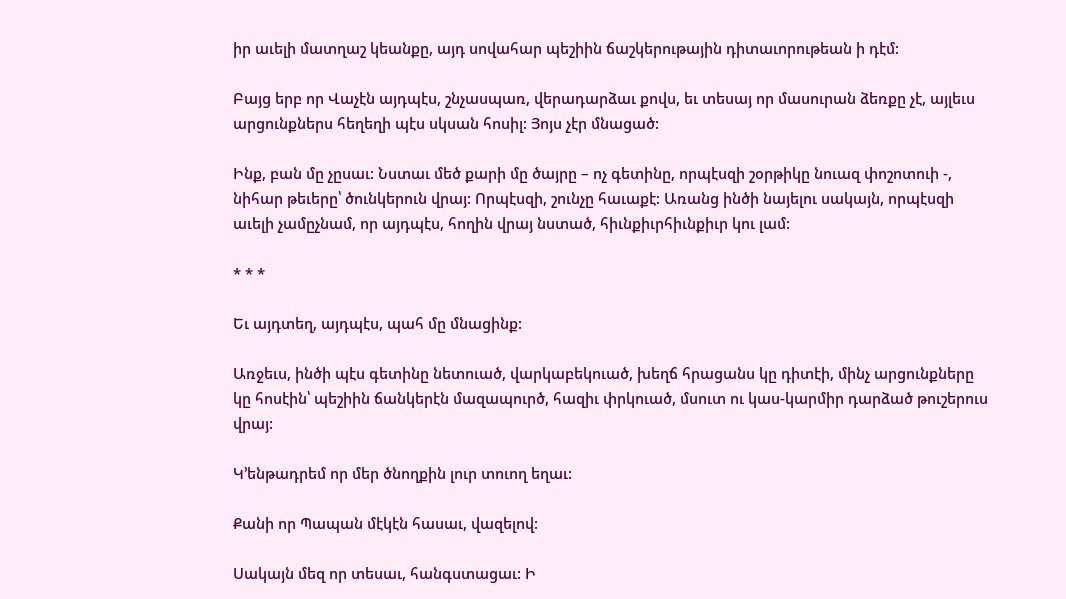իր աւելի մատղաշ կեանքը, այդ սովահար պեշիին ճաշկերութային դիտաւորութեան ի դէմ:

Բայց երբ որ Վաչէն այդպէս, շնչասպառ, վերադարձաւ քովս, եւ տեսայ որ մասուրան ձեռքը չէ, այլեւս արցունքներս հեղեղի պէս սկսան հոսիլ: Յոյս չէր մնացած:

Ինք, բան մը չըսաւ: Նստաւ մեծ քարի մը ծայրը – ոչ գետինը, որպէսզի շօրթիկը նուազ փոշոտուի -, նիհար թեւերը՝ ծունկերուն վրայ: Որպէսզի, շունչը հաւաքէ: Առանց ինծի նայելու սակայն, որպէսզի աւելի չամըչնամ, որ այդպէս, հողին վրայ նստած, հիւնքիւրհիւնքիւր կու լամ:

* * *

Եւ այդտեղ, այդպէս, պահ մը մնացինք:

Առջեւս, ինծի պէս գետինը նետուած, վարկաբեկուած, խեղճ հրացանս կը դիտէի, մինչ արցունքները կը հոսէին՝ պեշիին ճանկերէն մազապուրծ, հազիւ փրկուած, մսուտ ու կաս-կարմիր դարձած թուշերուս վրայ:

Կ’ենթադրեմ որ մեր ծնողքին լուր տուող եղաւ:

Քանի որ Պապան մէկէն հասաւ, վազելով:

Սակայն մեզ որ տեսաւ, հանգստացաւ: Ի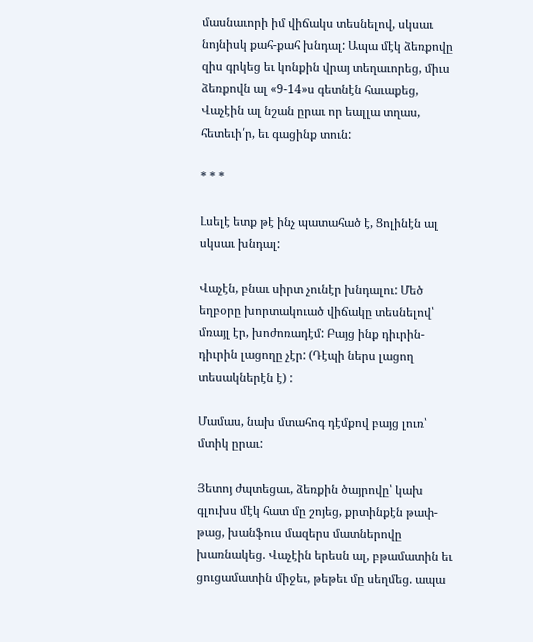մասնաւորի իմ վիճակս տեսնելով, սկսաւ նոյնիսկ քահ-քահ խնդալ: Ապա մէկ ձեռքովը զիս գրկեց եւ կոնքին վրայ տեղաւորեց, միւս ձեռքովն ալ «9-14»ս գետնէն հաւաքեց, Վաչէին ալ նշան ըրաւ որ եալլա տղաս, հետեւի՛ր, եւ գացինք տուն:

* * *

Լսելէ ետք թէ ինչ պատահած է, Ցոլինէն ալ սկսաւ խնդալ:

Վաչէն, բնաւ սիրտ չունէր խնդալու: Մեծ եղբօրը խորտակուած վիճակը տեսնելով՝ մռայլ էր, խոժոռադէմ: Բայց ինք դիւրին-դիւրին լացողը չէր: (Դէպի ներս լացող տեսակներէն է) :

Մամաս, նախ մտահոգ դէմքով բայց լուռ՝ մտիկ ըրաւ:

Յետոյ ժպտեցաւ, ձեռքին ծայրովը՝ կախ գլուխս մէկ հատ մը շոյեց, քրտինքէն թափ-թաց, խանֆուս մազերս մատներովը խառնակեց. Վաչէին երեսն ալ, բթամատին եւ ցուցամատին միջեւ, թեթեւ մը սեղմեց. ապա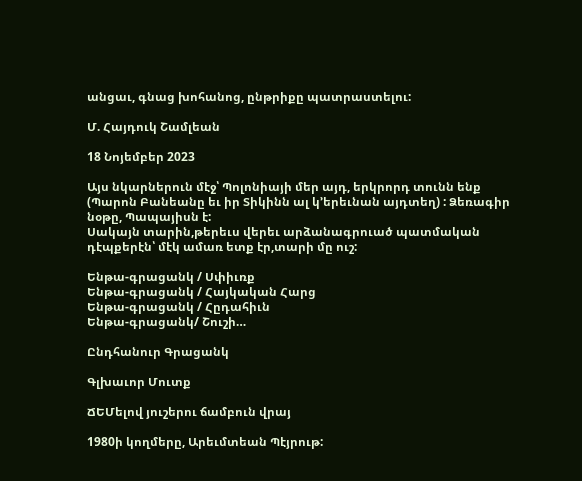անցաւ, գնաց խոհանոց, ընթրիքը պատրաստելու:

Մ. Հայդուկ Շամլեան

18 Նոյեմբեր 2023

Այս նկարներուն մէջ՝ Պոլոնիայի մեր այդ, երկրորդ տունն ենք
(Պարոն Բանեանը եւ իր Տիկինն ալ կ’երեւնան այդտեղ) : Ձեռագիր նօթը, Պապայիսն է:
Սակայն տարին,թերեւս վերեւ արձանագրուած պատմական դէպքերէն՝ մէկ ամառ ետք էր,տարի մը ուշ:

Ենթա-գրացանկ / Սփիւռք
Ենթա-գրացանկ / Հայկական Հարց
Ենթա-գրացանկ / Հըդահիւն
Ենթա-գրացանկ/ Շուշի…

Ընդհանուր Գրացանկ

Գլխաւոր Մուտք

ՃԵՄելով յուշերու ճամբուն վրայ

1980ի կողմերը, Արեւմտեան Պէյրութ: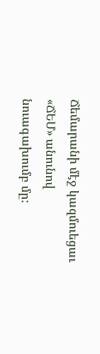Ճեմարանի մէջ կազմուեցաւ «ՃԵՄ» անունով նուագախումբ մը: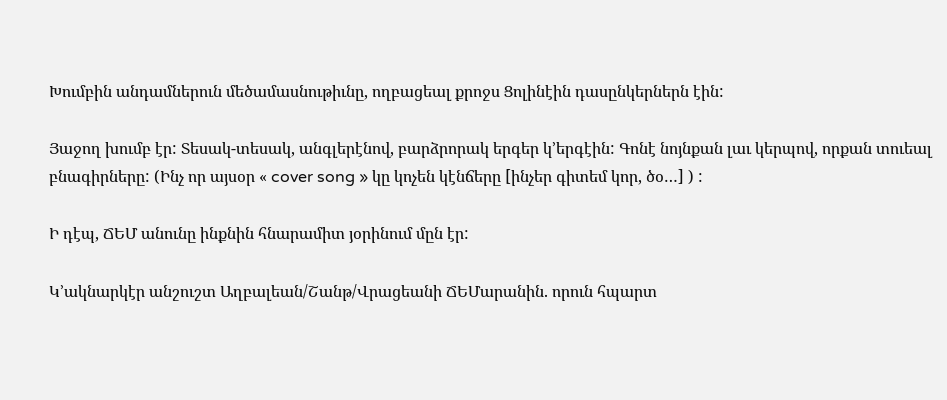Խումբին անդամներուն մեծամասնութիւնը, ողբացեալ քրոջս Ցոլինէին դասընկերներն էին:

Յաջող խումբ էր: Տեսակ-տեսակ, անգլերէնով, բարձրորակ երգեր կ’երգէին: Գոնէ նոյնքան լաւ կերպով, որքան տուեալ բնագիրները: (Ինչ որ այսօր « cover song » կը կոչեն կէնճերը [ինչեր գիտեմ կոր, ծօ…] ) :

Ի դէպ, ՃԵՄ անունը ինքնին հնարամիտ յօրինում մըն էր:

Կ’ակնարկէր անշուշտ Աղբալեան/Շանթ/Վրացեանի ՃԵՄարանին. որուն հպարտ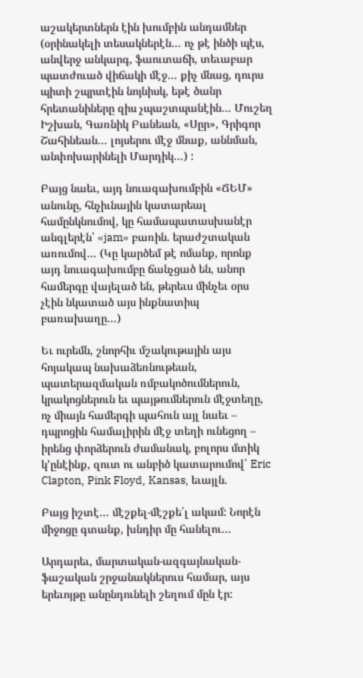աշակերտներն էին խումբին անդամներ (օրինակելի տեսակներէն… ոչ թէ ինծի պէս, անվերջ անկարգ, ֆաուտաճի, տեւաբար պատժուած վիճակի մէջ… քիչ մնաց, դուրս պիտի շպրտէին նոյնիսկ, եթէ ծանր հրետանիները զիս չպաշտպանէին… Մուշեղ Իշխան, Գառնիկ Բանեան, «Սըր», Գրիգոր Շահինեան… լոյսերու մէջ մնաք, աննման, անփոխարինելի Մարդիկ…) :

Բայց նաեւ, այդ նուագախումբին «ՃԵՄ» անունը, հնչիւնային կատարեալ համընկնումով, կը համապատասխանէր անգլերէն՝ «jam» բառին. երաժշտական առումով… (Կը կարծեմ թէ ոմանք, որոնք այդ նուագախումբը ճանչցած են, անոր համերգը վայելած են, թերեւս մինչեւ օրս չէին նկատած այս ինքնատիպ բառախաղը…)

Եւ ուրեմն, շնորհիւ մշակութային այս հոյակապ նախաձեռնութեան, պատերազմական ռմբակոծումներուն, կրակոցներուն եւ պայթումներուն մէջտեղը, ոչ միայն համերգի պահուն այլ նաեւ – դպրոցին համալիրին մէջ տեղի ունեցող – իրենց փորձերուն ժամանակ, բոլորս մտիկ կ’ընէինք, զուտ ու անբիծ կատարումով՝ Eric Clapton, Pink Floyd, Kansas, եւայլն.

Բայց իշտէ… մէշքել-մէշքե՛լ ակամ: Նորէն միջոցը գտանք, խնդիր մը հանելու…

Արդարեւ, մարտական-ազգայնական-ֆաշական շրջանակներուս համար, այս երեւոյթը անընդունելի շեղում մըն էր: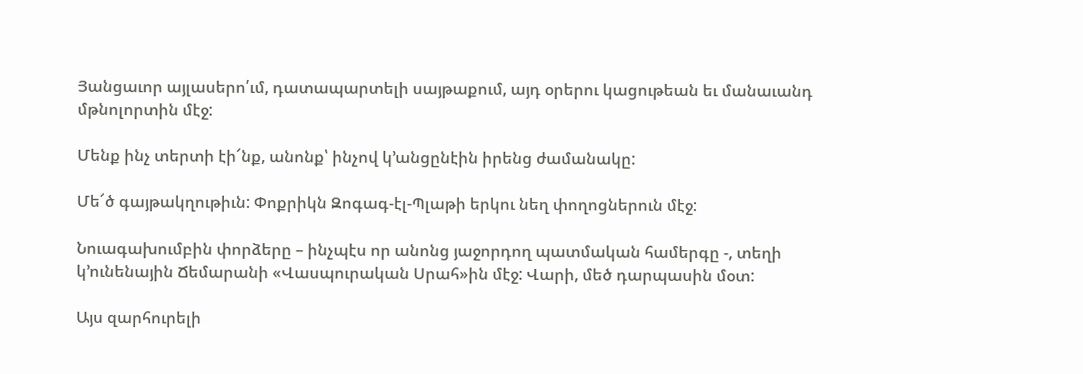Յանցաւոր այլասերո՛ւմ, դատապարտելի սայթաքում, այդ օրերու կացութեան եւ մանաւանդ մթնոլորտին մէջ:

Մենք ինչ տերտի էի՜նք, անոնք՝ ինչով կ’անցընէին իրենց ժամանակը:

Մե՜ծ գայթակղութիւն: Փոքրիկն Զոգագ-էլ-Պլաթի երկու նեղ փողոցներուն մէջ:

Նուագախումբին փորձերը – ինչպէս որ անոնց յաջորդող պատմական համերգը -, տեղի կ’ունենային Ճեմարանի «Վասպուրական Սրահ»ին մէջ: Վարի, մեծ դարպասին մօտ:

Այս զարհուրելի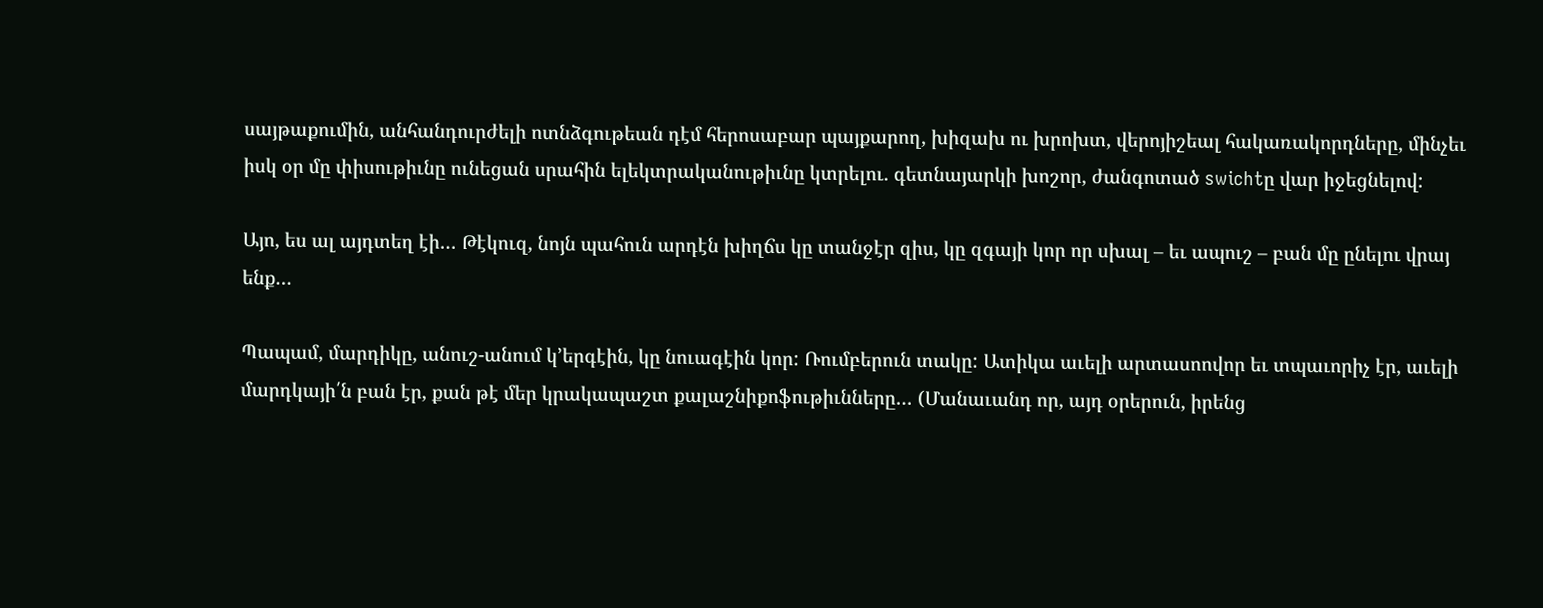սայթաքումին, անհանդուրժելի ոտնձգութեան դէմ հերոսաբար պայքարող, խիզախ ու խրոխտ, վերոյիշեալ հակառակորդները, մինչեւ իսկ օր մը փիսութիւնը ունեցան սրահին ելեկտրականութիւնը կտրելու. գետնայարկի խոշոր, ժանգոտած swichtը վար իջեցնելով:

Այո, ես ալ այդտեղ էի… Թէկուզ, նոյն պահուն արդէն խիղճս կը տանջէր զիս, կը զգայի կոր որ սխալ – եւ ապուշ – բան մը ընելու վրայ ենք…

Պապամ, մարդիկը, անուշ-անում կ’երգէին, կը նուագէին կոր: Ռումբերուն տակը: Ատիկա աւելի արտասոովոր եւ տպաւորիչ էր, աւելի մարդկայի՛ն բան էր, քան թէ մեր կրակապաշտ քալաշնիքոֆութիւնները… (Մանաւանդ որ, այդ օրերուն, իրենց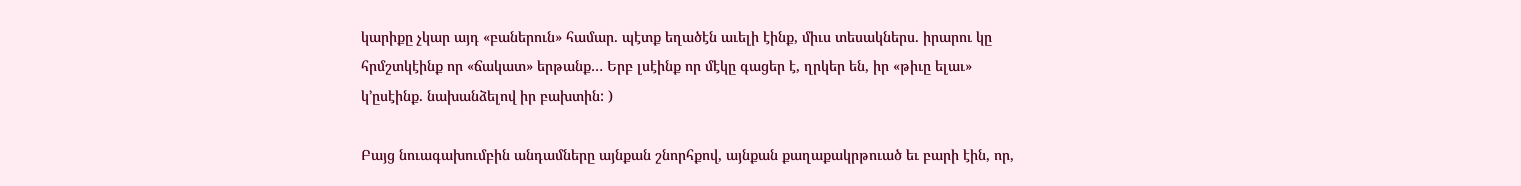կարիքը չկար այդ «բաներուն» համար. պէտք եղածէն աւելի էինք, միւս տեսակներս. իրարու կը հրմշտկէինք որ «ճակատ» երթանք… Երբ լսէինք որ մէկը գացեր է, ղրկեր են, իր «թիւը ելաւ» կ’ըսէինք. նախանձելով իր բախտին: )

Բայց նուագախումբին անդամները այնքան շնորհքով, այնքան քաղաքակրթուած եւ բարի էին, որ,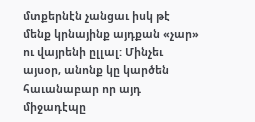մտքերնէն չանցաւ իսկ թէ մենք կրնայինք այդքան «չար» ու վայրենի ըլլալ: Մինչեւ այսօր, անոնք կը կարծեն հաւանաբար որ այդ միջադէպը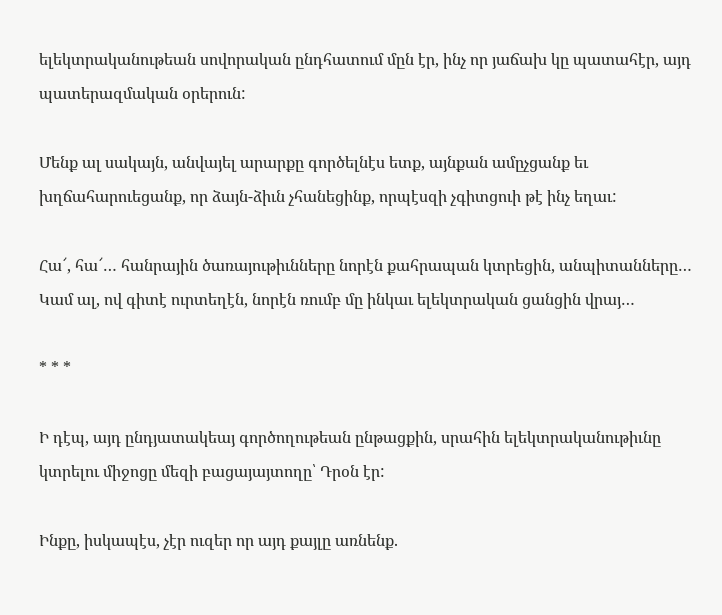ելեկտրականութեան սովորական ընդհատում մըն էր, ինչ որ յաճախ կը պատահէր, այդ պատերազմական օրերուն:

Մենք ալ սակայն, անվայել արարքը գործելնէս ետք, այնքան ամըչցանք եւ խղճահարուեցանք, որ ձայն-ձիւն չհանեցինք, որպէսզի չգիտցուի թէ ինչ եղաւ:

Հա՜, հա՜… հանրային ծառայութիւնները նորէն քահրապան կտրեցին, անպիտանները… Կամ ալ, ով գիտէ ուրտեղէն, նորէն ռումբ մը ինկաւ ելեկտրական ցանցին վրայ…

* * *

Ի դէպ, այդ ընդյատակեայ գործողութեան ընթացքին, սրահին ելեկտրականութիւնը կտրելու միջոցը մեզի բացայայտողը՝ Դրօն էր:

Ինքը, իսկապէս, չէր ուզեր որ այդ քայլը առնենք.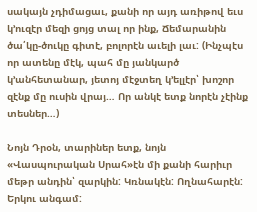սակայն չդիմացաւ, քանի որ այդ առիթով եւս կ’ուզէր մեզի ցոյց տալ որ ինք, Ճեմարանին ծա՛կը-ծուկը գիտէ, բոլորէն աւելի լաւ: (Ինչպէս որ ատենը մէկ, պահ մը յանկարծ կ’անհետանար, յետոյ մէջտեղ կ’ելլէր՝ խոշոր զէնք մը ուսին վրայ… Որ անկէ ետք նորէն չէինք տեսներ…)

Նոյն Դրօն, տարիներ ետք, նոյն «Վասպուրական Սրահ»էն մի քանի հարիւր մեթր անդին՝ զարկին: Կռնակէն: Ողնահարէն: Երկու անգամ: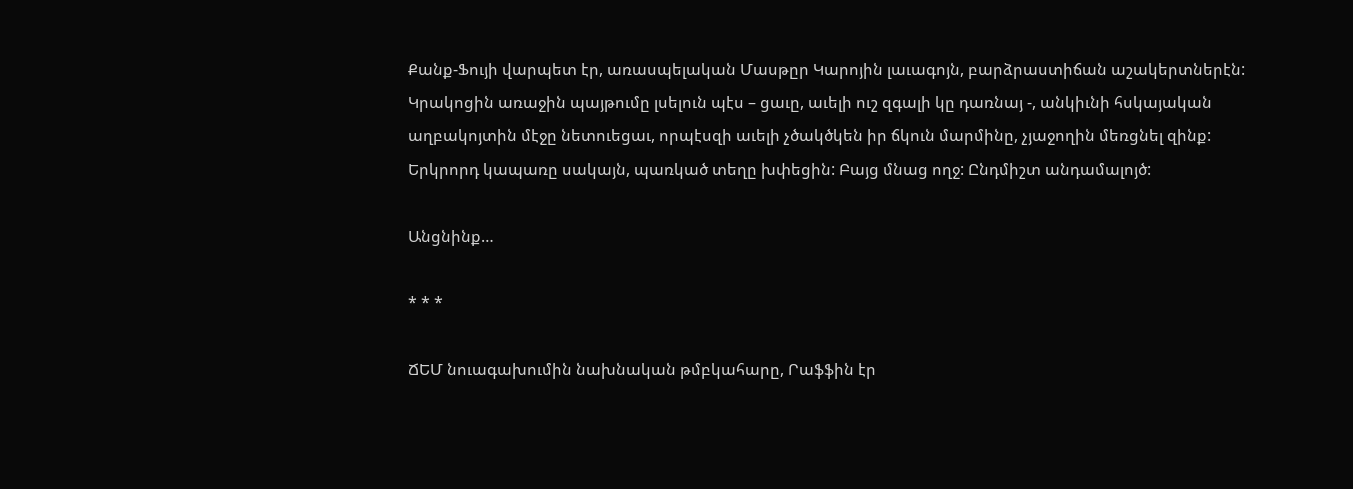Քանք-Ֆույի վարպետ էր, առասպելական Մասթըր Կարոյին լաւագոյն, բարձրաստիճան աշակերտներէն: Կրակոցին առաջին պայթումը լսելուն պէս – ցաւը, աւելի ուշ զգալի կը դառնայ -, անկիւնի հսկայական աղբակոյտին մէջը նետուեցաւ, որպէսզի աւելի չծակծկեն իր ճկուն մարմինը, չյաջողին մեռցնել զինք: Երկրորդ կապառը սակայն, պառկած տեղը խփեցին: Բայց մնաց ողջ: Ընդմիշտ անդամալոյծ:

Անցնինք…

* * *

ՃԵՄ նուագախումին նախնական թմբկահարը, Րաֆֆին էր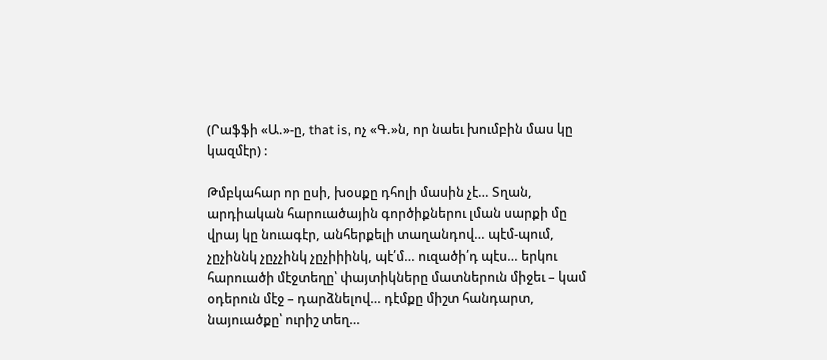(Րաֆֆի «Ա.»-ը, that is, ոչ «Գ.»ն, որ նաեւ խումբին մաս կը կազմէր) :

Թմբկահար որ ըսի, խօսքը դհոլի մասին չէ… Տղան, արդիական հարուածային գործիքներու լման սարքի մը վրայ կը նուագէր, անհերքելի տաղանդով… պէմ-պում, չըչիննկ չըչչինկ չըչիիինկ, պէ՛մ… ուզածի՛դ պէս… երկու հարուածի մէջտեղը՝ փայտիկները մատներուն միջեւ – կամ օդերուն մէջ – դարձնելով… դէմքը միշտ հանդարտ, նայուածքը՝ ուրիշ տեղ…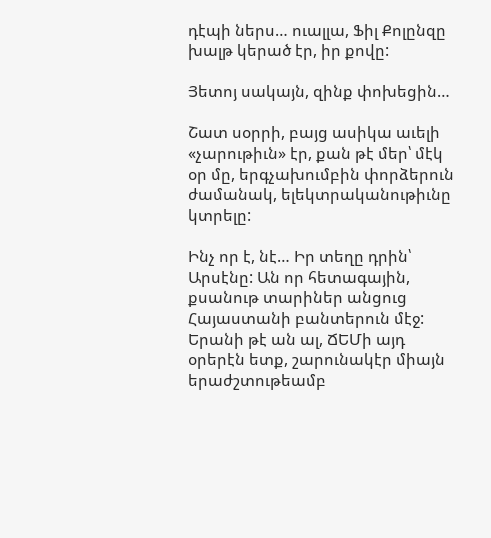դէպի ներս… ուալլա, Ֆիլ Քոլընզը խալթ կերած էր, իր քովը:

Յետոյ սակայն, զինք փոխեցին…

Շատ սօրրի, բայց ասիկա աւելի «չարութիւն» էր, քան թէ մեր՝ մէկ օր մը, երգչախումբին փորձերուն ժամանակ, ելեկտրականութիւնը կտրելը:

Ինչ որ է, նէ… Իր տեղը դրին՝ Արսէնը: Ան որ հետագային, քսանութ տարիներ անցուց Հայաստանի բանտերուն մէջ: Երանի թէ ան ալ, ՃԵՄի այդ օրերէն ետք, շարունակէր միայն երաժշտութեամբ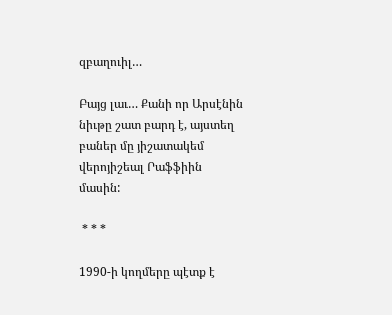զբաղուիլ…

Բայց լաւ… Քանի որ Արսէնին նիւթը շատ բարդ է, այստեղ բաներ մը յիշատակեմ վերոյիշեալ Րաֆֆիին մասին:

 * * *

1990-ի կողմերը պէտք է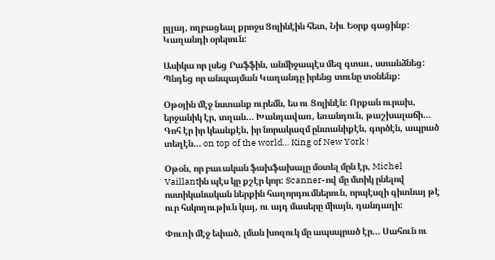ըլլայ, ողբացեալ քրոջս Ցոլինէին հետ, Նիւ Եօրք գացինք: Կաղանդի օրերուն:

Ասիկա որ լսեց Րաֆֆին, անմիջապէս մեզ գտաւ, ստանձնեց: Պնդեց որ անպայման Կաղանդը իրենց տունը տօնենք:

Օթօյին մէջ նստանք ուրեմն, ես ու Ցոլինէն: Որքան ուրախ, երջանիկ էր, տղան… Խանդավառ, եռանդուն, թաշխալաճի… Գոհ էր իր կեանքէն, իր նորակազմ ընտանիքէն, գործէն, ապրած տեղէն… on top of the world… King of New York !

Օթօն, որ բաւական ֆախֆախալը մօտել մըն էր, Michel Vaillantին պէս կը քշէր կոր: Scanner-ով մը մտիկ ընելով ոստիկանական ներքին հաղորդումներուն, որպէսզի գիտնայ թէ ուր հսկողութիւն կայ, ու այդ մասերը միայն, դանդաղի:

Փուռի մէջ եփած, լման խոզուկ մը ապսպրած էր… Սահուն ու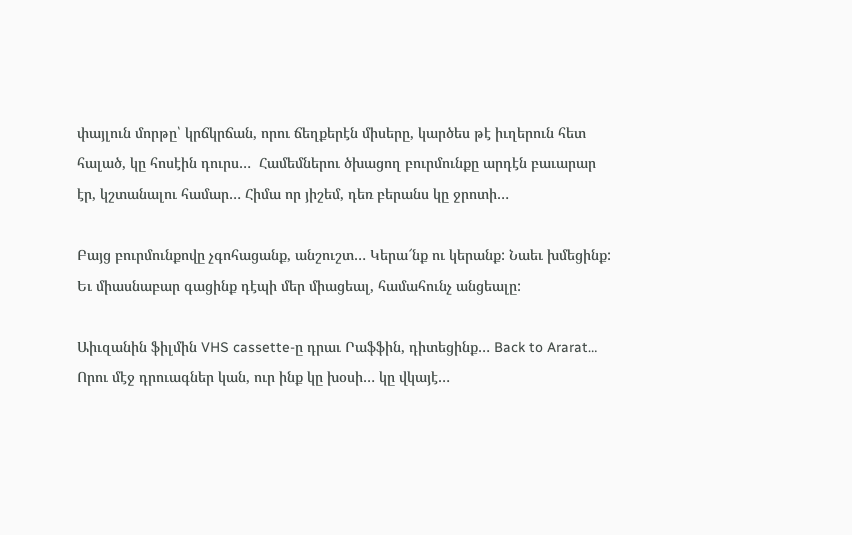փայլուն մորթը՝ կրճկրճան, որու ճեղքերէն միսերը, կարծես թէ իւղերուն հետ հալած, կը հոսէին դուրս…  Համեմներու ծխացող բուրմունքը արդէն բաւարար էր, կշտանալու համար… Հիմա որ յիշեմ, դեռ բերանս կը ջրոտի…

Բայց բուրմունքովը չգոհացանք, անշուշտ… Կերա՜նք ու կերանք: Նաեւ խմեցինք: Եւ միասնաբար գացինք դէպի մեր միացեալ, համահունչ անցեալը:

Աիւզանին ֆիլմին VHS cassette-ը դրաւ Րաֆֆին, դիտեցինք… Back to Ararat… Որու մէջ դրուագներ կան, ուր ինք կը խօսի… կը վկայէ…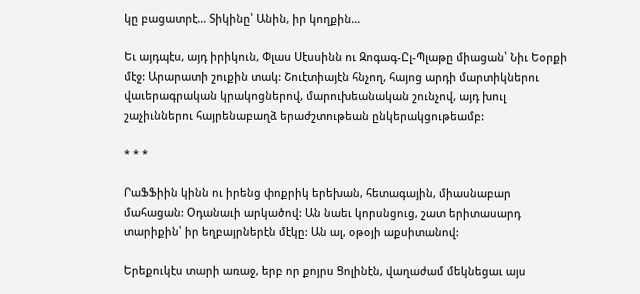կը բացատրէ… Տիկինը՝ Անին, իր կողքին…

Եւ այդպէս, այդ իրիկուն, Փլաս Սէսսինն ու Զոգագ-Ըլ-Պլաթը միացան՝ Նիւ Եօրքի մէջ: Արարատի շուքին տակ: Շուէտիայէն հնչող, հայոց արդի մարտիկներու վաւերագրական կրակոցներով, մարուխեանական շունչով, այդ խուլ շաչիւններու հայրենաբաղձ երաժշտութեան ընկերակցութեամբ:

* * *

ՐաՖՖիին կինն ու իրենց փոքրիկ երեխան, հետագային, միասնաբար մահացան: Օդանաւի արկածով: Ան նաեւ կորսնցուց, շատ երիտասարդ տարիքին՝ իր եղբայրներէն մէկը: Ան ալ, օթօյի աքսիտանով:

Երեքուկէս տարի առաջ, երբ որ քոյրս Ցոլինէն, վաղաժամ մեկնեցաւ այս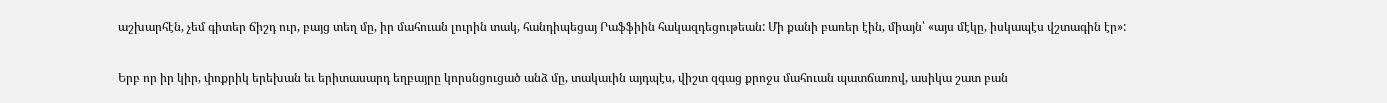աշխարհէն, չեմ գիտեր ճիշդ ուր, բայց տեղ մը, իր մահուան լուրին տակ, հանդիպեցայ Րաֆֆիին հակազդեցութեան: Մի քանի բառեր էին, միայն՝ «այս մէկը, իսկապէս վշտագին էր»:

Երբ որ իր կիր, փոքրիկ երեխան եւ երիտասարդ եղբայրը կորսնցուցած անձ մը, տակաւին այդպէս, վիշտ զգաց քրոջս մահուան պատճառով, ասիկա շատ բան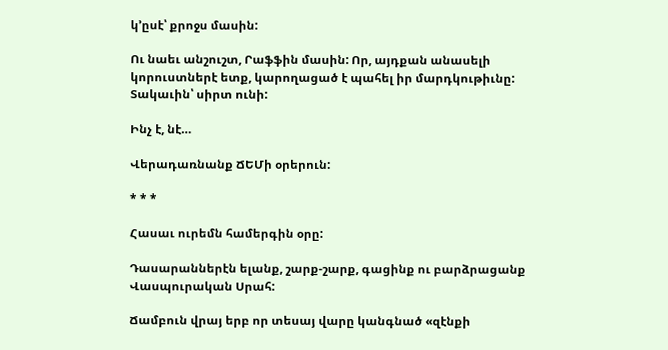կ’ըսէ՝ քրոջս մասին:

Ու նաեւ անշուշտ, Րաֆֆին մասին: Որ, այդքան անասելի կորուստներէ ետք, կարողացած է պահել իր մարդկութիւնը: Տակաւին՝ սիրտ ունի:

Ինչ է, նէ…

Վերադառնանք ՃԵՄի օրերուն:

* * *

Հասաւ ուրեմն համերգին օրը:

Դասարաններէն ելանք, շարք-շարք, գացինք ու բարձրացանք Վասպուրական Սրահ:

Ճամբուն վրայ երբ որ տեսայ վարը կանգնած «զէնքի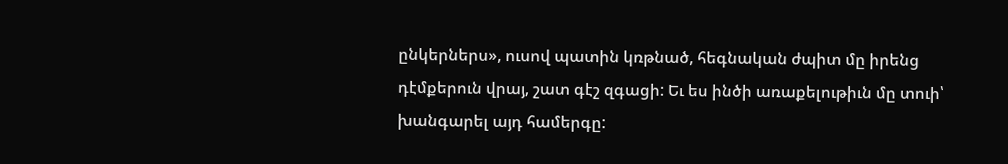ընկերներս», ուսով պատին կռթնած, հեգնական ժպիտ մը իրենց դէմքերուն վրայ, շատ գէշ զգացի: Եւ ես ինծի առաքելութիւն մը տուի՝ խանգարել այդ համերգը: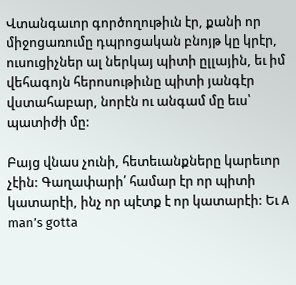Վտանգաւոր գործողութիւն էր, քանի որ միջոցառումը դպրոցական բնոյթ կը կրէր, ուսուցիչներ ալ ներկայ պիտի ըլլային, եւ իմ վեհագոյն հերոսութիւնը պիտի յանգէր վստահաբար, նորէն ու անգամ մը եւս՝ պատիժի մը:

Բայց վնաս չունի, հետեւանքները կարեւոր չէին: Գաղափարի՛ համար էր որ պիտի կատարէի, ինչ որ պէտք է որ կատարէի: Եւ A man’s gotta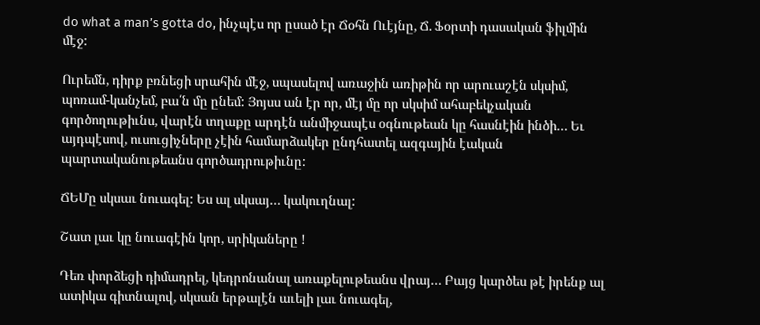do what a man’s gotta do, ինչպէս որ ըսած էր Ճօհն Ուէյնը, Ճ. Ֆօրտի դասական ֆիլմին մէջ:

Ուրեմն, դիրք բռնեցի սրահին մէջ, սպասելով առաջին առիթին որ արուաշէն սկսիմ, պոռամ-կանչեմ, բա՛ն մը ընեմ: Յոյսս ան էր որ, մէյ մը որ սկսիմ ահաբեկչական գործողութիւնս, վարէն տղաքը արդէն անմիջապէս օգնութեան կը հասնէին ինծի… Եւ այդպէսով, ուսուցիչները չէին համարձակեր ընդհատել ազգային էական պարտականութեանս գործադրութիւնը:

ՃԵՄը սկսաւ նուագել: Ես ալ սկսայ… կակուղնալ:

Շատ լաւ կը նուագէին կոր, սրիկաները !

Դեռ փորձեցի դիմադրել, կեդրոնանալ առաքելութեանս վրայ… Բայց կարծես թէ իրենք ալ ատիկա գիտնալով, սկսան երթալէն աւելի լաւ նուագել,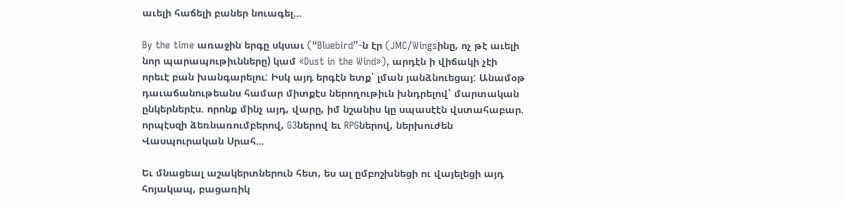աւելի հաճելի բաներ նուագել…

By the time առաջին երգը սկսաւ (“Bluebird”-ն էր (JMC/Wingsինը, ոչ թէ աւելի նոր պարապութիւնները) կամ «Dust in the Wind»), արդէն ի վիճակի չէի որեւէ բան խանգարելու: Իսկ այդ երգէն ետք՝ լման յանձնուեցայ: Անամօթ դաւաճանութեանս համար միտքէս ներողութիւն խնդրելով՝ մարտական ընկերներէս. որոնք մինչ այդ, վարը, իմ նշանիս կը սպասէէն վստահաբար. որպէսզի ձեռնառումբերով, G3ներով եւ RPGներով, ներխուժեն Վասպուրական Սրահ…

Եւ մնացեալ աշակերտներուն հետ, ես ալ ըմբոշխնեցի ու վայելեցի այդ հոյակապ, բացառիկ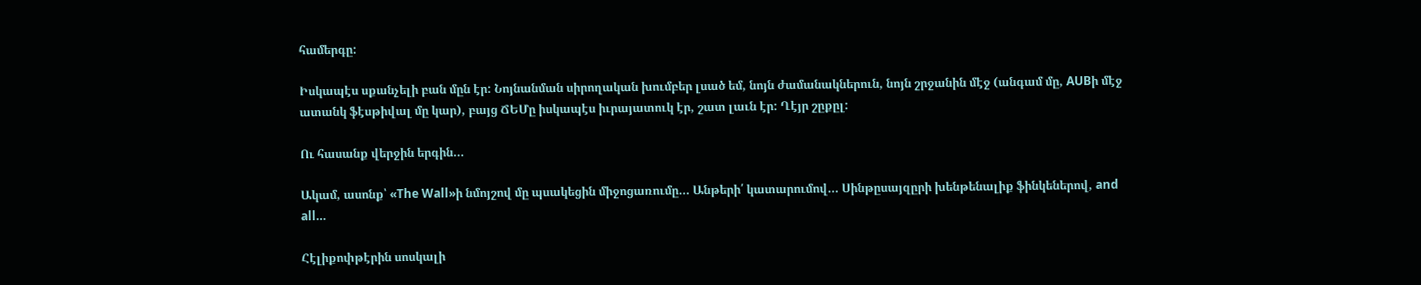համերգը:

Իսկապէս սքանչելի բան մըն էր: Նոյնանման սիրողական խումբեր լսած եմ, նոյն ժամանակներուն, նոյն շրջանին մէջ (անգամ մը, AUBի մէջ ատանկ ֆէսթիվալ մը կար), բայց ՃԵՄը իսկապէս իւրայատուկ էր, շատ լաւն էր: Ղէյր շըքըլ:

Ու հասանք վերջին երգին…

Ակամ, ասոնք՝ «The Wall»ի նմոյշով մը պսակեցին միջոցառումը… Անթերի՛ կատարումով… Սինթըսայզըրի խենթենալիք ֆինկեներով, and all…

Հէլիքոփթէրին սոսկալի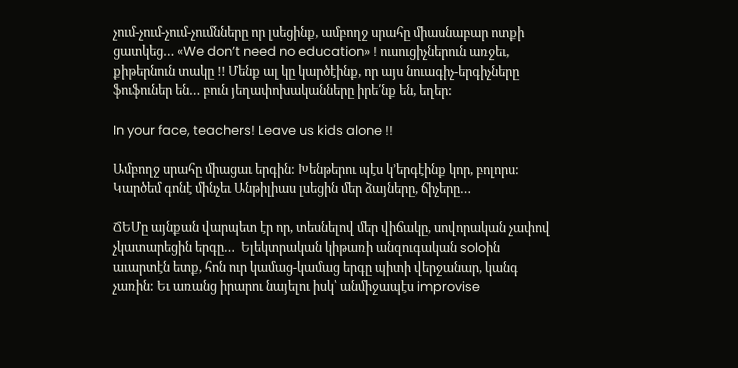չում-չում-չում-չումնները որ լսեցինք, ամբողջ սրահը միասնաբար ոտքի ցատկեց… «We don’t need no education» ! ուսուցիչներուն առջեւ, քիթերնուն տակը !! Մենք ալ կը կարծէինք, որ այս նուագիչ-երգիչները ֆուֆուներ են… բուն յեղափոխականները իրե՛նք են, եղեր:

In your face, teachers! Leave us kids alone !!

Ամբողջ սրահը միացաւ երգին: Խենթերու պէս կ’երգէինք կոր, բոլորս: Կարծեմ գոնէ մինչեւ Անթիլիաս լսեցին մեր ձայները, ճիչերը…

ՃԵՄը այնքան վարպետ էր որ, տեսնելով մեր վիճակը, սովորական չափով չկատարեցին երգը…  Ելեկտրական կիթառի անզուգական soloին աւարտէն ետք, հոն ուր կամաց-կամաց երգը պիտի վերջանար, կանգ չառին: Եւ առանց իրարու նայելու իսկ՝ անմիջապէս improvise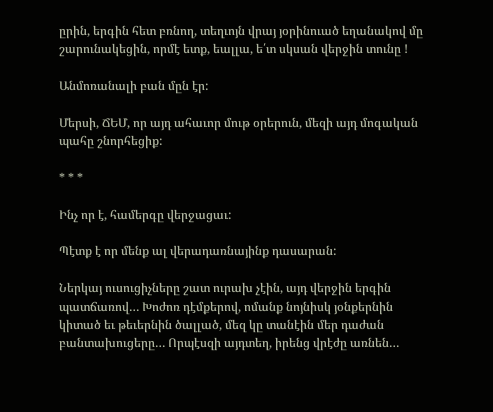ըրին, երգին հետ բռնող, տեղւոյն վրայ յօրինուած եղանակով մը շարունակեցին, որմէ ետք, եալլա, ե՛տ սկսան վերջին տունը !

Անմոռանալի բան մըն էր:

Մերսի, ՃԵՄ, որ այդ ահաւոր մութ օրերուն, մեզի այդ մոգական պահը շնորհեցիք:

* * *

Ինչ որ է, համերգը վերջացաւ:

Պէտք է որ մենք ալ վերադառնայինք դասարան:

Ներկայ ուսուցիչները շատ ուրախ չէին, այդ վերջին երգին պատճառով… Խոժոռ դէմքերով, ոմանք նոյնիսկ յօնքերնին կիտած եւ թեւերնին ծալլած, մեզ կը տանէին մեր դաժան բանտախուցերը… Որպէսզի այդտեղ, իրենց վրէժը առնեն…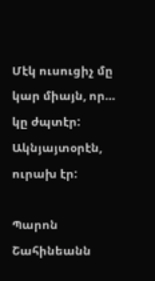Մէկ ուսուցիչ մը կար միայն, որ… կը ժպտէր: Ակնյայտօրէն, ուրախ էր:

Պարոն Շահինեանն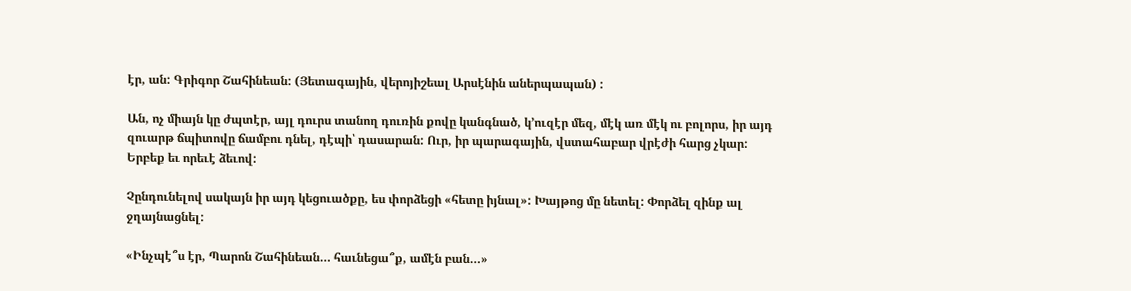էր, ան: Գրիգոր Շահինեան: (Յետագային, վերոյիշեալ Արսէնին աներպապան) :

Ան, ոչ միայն կը ժպտէր, այլ դուրս տանող դուռին քովը կանգնած, կ’ուզէր մեզ, մէկ առ մէկ ու բոլորս, իր այդ զուարթ ճպիտովը ճամբու դնել, դէպի՝ դասարան: Ուր, իր պարագային, վստահաբար վրէժի հարց չկար: Երբեք եւ որեւէ ձեւով:

Չընդունելով սակայն իր այդ կեցուածքը, ես փորձեցի «հետը իյնալ»: Խայթոց մը նետել: Փորձել զինք ալ ջղայնացնել:

«Ինչպէ՞ս էր, Պարոն Շահինեան… հաւնեցա՞ք, ամէն բան…»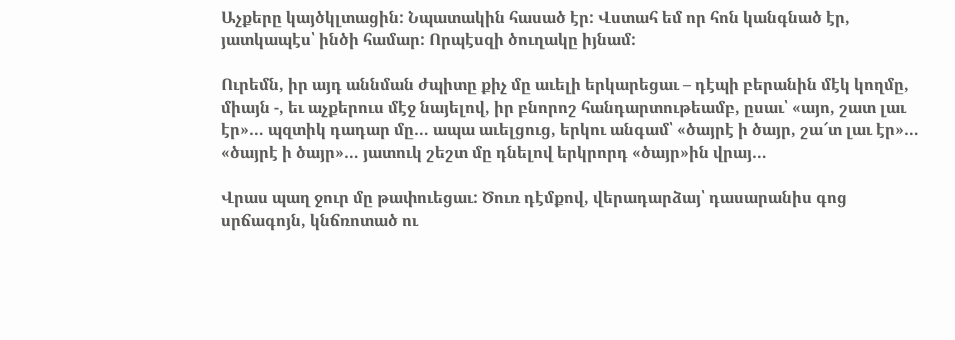Աչքերը կայծկլտացին: Նպատակին հասած էր: Վստահ եմ որ հոն կանգնած էր, յատկապէս՝ ինծի համար: Որպէսզի ծուղակը իյնամ:

Ուրեմն, իր այդ աննման ժպիտը քիչ մը աւելի երկարեցաւ – դէպի բերանին մէկ կողմը, միայն -, եւ աչքերուս մէջ նայելով, իր բնորոշ հանդարտութեամբ, ըսաւ՝ «այո, շատ լաւ էր»… պզտիկ դադար մը… ապա աւելցուց, երկու անգամ՝ «ծայրէ ի ծայր, շա՜տ լաւ էր»… «ծայրէ ի ծայր»… յատուկ շեշտ մը դնելով երկրորդ «ծայր»ին վրայ…

Վրաս պաղ ջուր մը թափուեցաւ: Ծուռ դէմքով, վերադարձայ՝ դասարանիս գոց սրճագոյն, կնճռոտած ու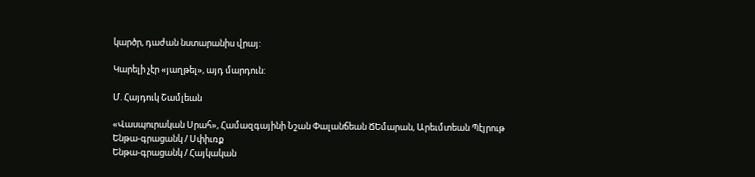կարծր, դաժան նստարանիս վրայ:

Կարելի չէր «յաղթել», այդ մարդուն:

Մ. Հայդուկ Շամլեան

«Վասպուրական Սրահ», Համազգայինի Նշան Փալանճեան ՃԵմարան, Արեւմտեան Պէյրութ
Ենթա-գրացանկ / Սփիւռք
Ենթա-գրացանկ / Հայկական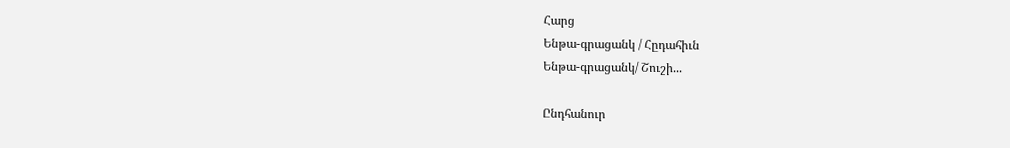Հարց
Ենթա-գրացանկ / Հըդահիւն
Ենթա-գրացանկ/ Շուշի...

Ընդհանուր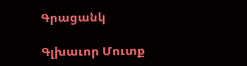Գրացանկ

Գլխաւոր Մուտք